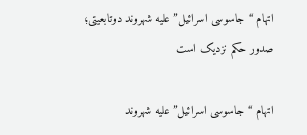اتهام “جاسوسی اسرائیل” علیه شهروند دوتابعیتی؛ صدور حکم نزدیک است

اتهام “جاسوسی اسرائیل” علیه شهروند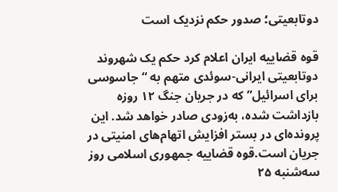دوتابعیتی؛ صدور حکم نزدیک است

قوه قضاییه ایران اعلام کرد حکم یک شهروند دوتابعیتی ایرانی-سوئدی متهم به “جاسوسی برای اسرائیل” که در جریان جنگ ۱۲ روزه بازداشت شده، به‌زودی صادر خواهد شد. این پرونده‌ای در بستر افزایش اتهام‌های امنیتی در جریان است.قوه قضاییه جمهوری اسلامی روز سه‌شنبه ۲۵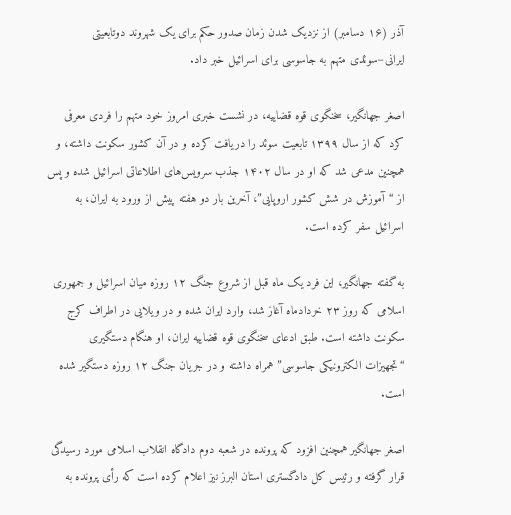آذر (۱۶ دسامبر) از نزدیک شدن زمان صدور حکم برای یک شهروند دوتابعیتی ایرانی−سوئدی متهم به جاسوسی برای اسرائیل خبر داد.

اصغر جهانگیر، سخنگوی قوه قضاییه، در نشست خبری امروز خود متهم را فردی معرفی کرد که از سال ۱۳۹۹ تابعیت سوئد را دریافت کرده و در آن کشور سکونت داشته، و همچنین مدعی شد که او در سال ۱۴۰۲ جذب سرویس‌های اطلاعاتی اسرائیل شده و پس از “آموزش در شش کشور اروپایی”، آخرین بار دو هفته پیش از ورود به ایران، به اسرائیل سفر کرده است.

به گفته جهانگیر، این فرد یک ماه قبل از شروع جنگ ۱۲ روزه میان اسرائیل و جمهوری اسلامی که روز ۲۳ خردادماه آغاز شد، وارد ایران شده و در ویلایی در اطراف کرج سکونت داشته است. طبق ادعای سخنگوی قوه قضاییه ایران، او هنگام دستگیری “تجهیزات الکترونیکی جاسوسی” همراه داشته و در جریان جنگ ۱۲ روزه دستگیر شده است.

اصغر جهانگیر همچنین افزود که پرونده در شعبه دوم دادگاه انقلاب اسلامی مورد رسیدگی قرار گرفته و رئیس کل دادگستری استان البرز نیز اعلام کرده است که رأی پرونده به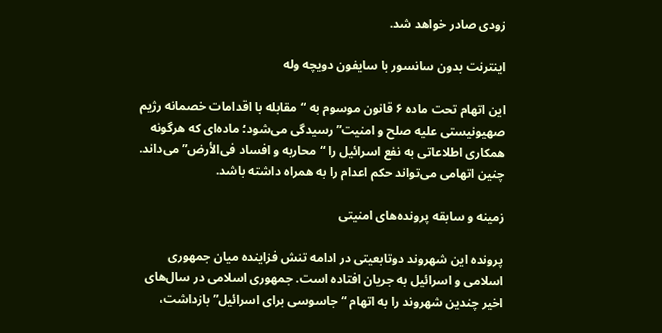زودی صادر خواهد شد.

اینترنت بدون سانسور با سایفون دویچه‌ وله

این اتهام تحت ماده ۶ قانون موسوم به “مقابله با اقدامات خصمانه رژیم صهیونیستی علیه صلح و امنیت” رسیدگی می‌شود؛ ماده‌ای که هرگونه همکاری اطلاعاتی به نفع اسرائیل را “محاربه و افساد فی‌الأرض” می‌داند. چنین اتهامی می‌تواند حکم اعدام را به همراه داشته باشد.

زمینه و سابقه پرونده‌های امنیتی

پرونده این شهروند دوتابعیتی در ادامه تنش فزاینده میان جمهوری اسلامی و اسرائیل به جریان افتاده است. جمهوری اسلامی در سال‌های اخیر چندین شهروند را به اتهام “جاسوسی برای اسرائیل” بازداشت،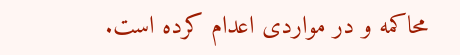محاکمه و در مواردی اعدام کرده است.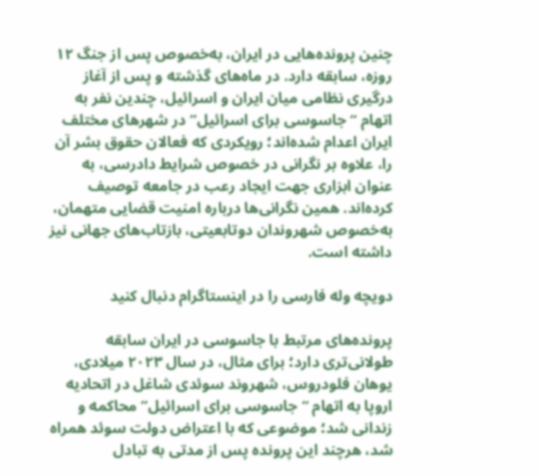چنین پرونده‌هایی در ایران، به‌خصوص پس از جنگ ۱۲ روزه، سابقه دارد. در ماه‌های گذشته و پس از آغاز درگیری نظامی میان ایران و اسرائیل، چندین نفر به اتهام “جاسوسی برای اسرائیل” در شهرهای مختلف ایران اعدام شده‌اند؛ رویکردی که فعالان حقوق بشر آن را، علاوه بر نگرانی در خصوص شرایط دادرسی، به عنوان ابزاری جهت ایجاد رعب در جامعه توصیف کرده‌اند. همین نگرانی‌ها درباره امنیت قضایی متهمان، به‌خصوص شهروندان دوتابعیتی، بازتاب‌های جهانی نیز داشته است.

دویچه وله فارسی را در اینستاگرام دنبال کنید

پرونده‌های مرتبط با جاسوسی در ایران سابقه طولانی‌تری دارد؛ برای مثال، در سال ۲۰۲۳ میلادی، یوهان فلودروس، شهروند سوئدی شاغل در اتحادیه اروپا به اتهام “جاسوسی برای اسرائیل” محاکمه و زندانی شد؛ موضوعی که با اعتراض دولت سوئد همراه شد، هرچند این پرونده پس از مدتی به تبادل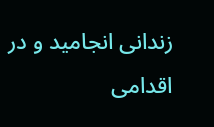زندانی انجامید و در اقدامی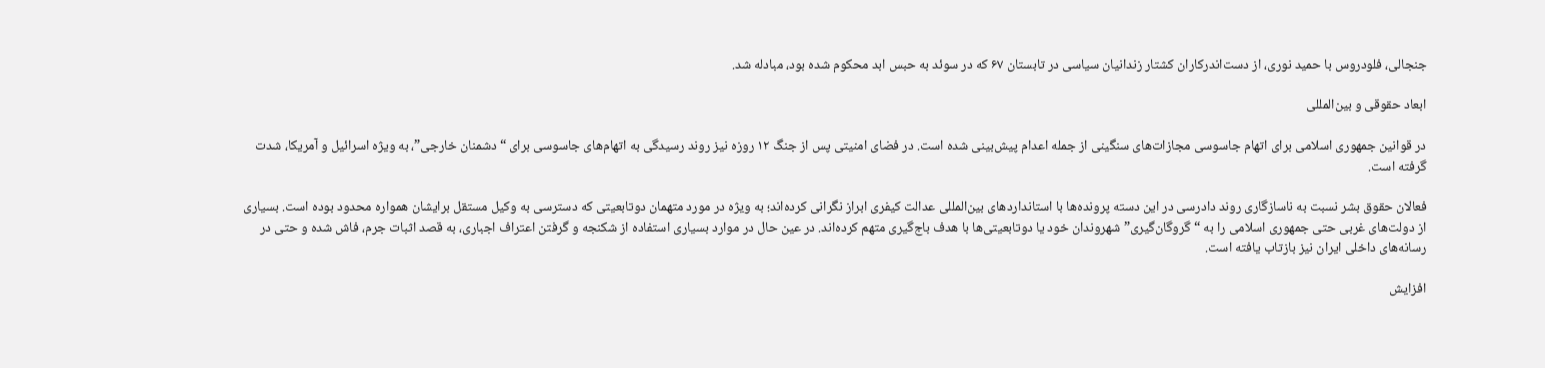جنجالی، فلودروس با حمید نوری، از دست‌اندرکاران کشتار زندانیان سیاسی در تابستان ۶۷ که در سوئد به حبس ابد محکوم شده بود، مبادله شد.

ابعاد حقوقی و بین‌المللی

در قوانین جمهوری اسلامی برای اتهام جاسوسی مجازات‌های سنگینی از جمله اعدام پیش‌بینی شده است. در فضای امنیتی پس از جنگ ۱۲ روزه نیز روند رسیدگی به اتهام‌های جاسوسی برای “دشمنان خارجی”، به ویژه اسرائیل و آمریکا، شدت گرفته است.

فعالان حقوق بشر نسبت به ناسازگاری روند دادرسی در این دسته پرونده‌ها با استانداردهای بین‌المللی عدالت کیفری ابراز نگرانی کرده‌اند؛ به ویژه در مورد متهمان دوتابعیتی که دسترسی به وکیل مستقل برایشان همواره محدود بوده است. بسیاری از دولت‌های غربی حتی جمهوری اسلامی را به “گروگان‌گیری” شهروندان خود یا دوتابعیتی‌ها با هدف باج‌گیری متهم کرده‌اند. در عین حال در موارد بسیاری استفاده از شکنجه و گرفتن اعتراف اجباری، به قصد اثبات جرم، فاش شده و حتی در رسانه‌های داخلی ایران نیز بازتاب یافته است.

افزایش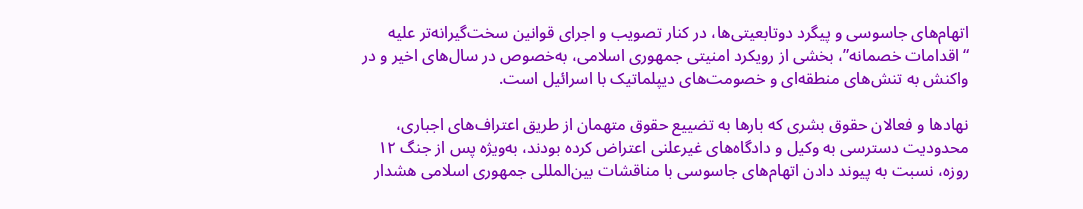اتهام‌های جاسوسی و پیگرد دوتابعیتی‌ها، در کنار تصویب و اجرای قوانین سخت‌گیرانه‌تر علیه “اقدامات خصمانه”، بخشی از رویکرد امنیتی جمهوری اسلامی، به‌خصوص در سال‌های اخیر و در واکنش به تنش‌های منطقه‌ای و خصومت‌های دیپلماتیک با اسرائیل است.

نهادها و فعالان حقوق بشری که بارها به تضییع حقوق متهمان از طریق اعتراف‌های اجباری، محدودیت دسترسی به وکیل و دادگاه‌های غیرعلنی اعتراض کرده بودند، به‌ویژه پس از جنگ ۱۲ روزه، نسبت به پیوند دادن اتهام‌های جاسوسی با مناقشات بین‌المللی جمهوری اسلامی هشدار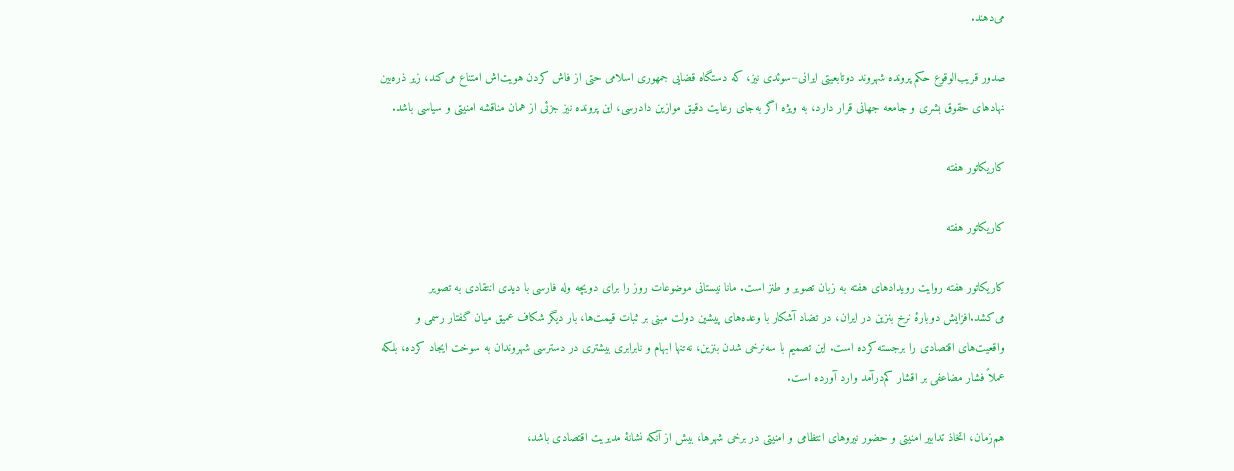می‌دهند.

صدور قریب‌الوقوع حکم پرونده شهروند دوتابعیتی ایرانی−سوئدی نیز، که دستگاه قضایی جمهوری اسلامی حتی از فاش کردن هویت‌اش امتناع می‌کند، زیر ذره‌بین نهادهای حقوق بشری و جامعه جهانی قرار دارد، به ویژه اگر به‌جای رعایت دقیق موازین دادرسی، این پرونده نیز جزئی از همان مناقشه امنیتی و سیاسی باشد.

کاریکاتور هفته

کاریکاتور هفته

کاریکاتور هفته روایت رویدادهای هفته به زبان تصویر و طنز است. مانا نیستانی موضوعات روز را برای دویچه وله فارسی با دیدی انتقادی به تصویر می‌کشد.افزایش دوبارهٔ نرخ بنزین در ایران، در تضاد آشکار با وعده‌های پیشین دولت مبنی بر ثبات قیمت‌ها، بار دیگر شکاف عمیق میان گفتار رسمی و واقعیت‌های اقتصادی را برجسته کرده است. این تصمیم با سه‌نرخی شدن بنزین، نه‌تنها ابهام و نابرابری بیشتری در دسترسی شهروندان به سوخت ایجاد کرده، بلکه عملاً فشار مضاعفی بر اقشار کم‌درآمد وارد آورده است.

هم‌زمان، اتخاذ تدابیر امنیتی و حضور نیروهای انتظامی و امنیتی در برخی شهرها، بیش از آنکه نشانهٔ مدیریت اقتصادی باشد،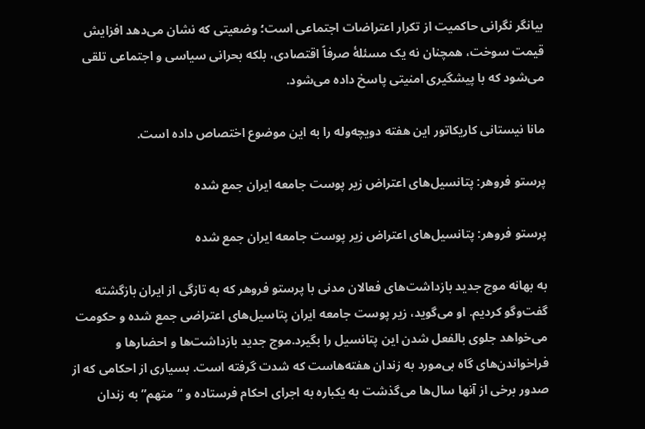بیانگر نگرانی حاکمیت از تکرار اعتراضات اجتماعی است؛ وضعیتی که نشان می‌دهد افزایش قیمت سوخت، همچنان نه یک مسئلهٔ صرفاً اقتصادی، بلکه بحرانی سیاسی و اجتماعی تلقی می‌شود که با پیشگیری امنیتی پاسخ داده می‌شود.

مانا نیستانی کاریکاتور این هفته دویچه‌وله را به این موضوع اختصاص داده است.

پرستو فروهر: پتانسیل‌های اعتراض زیر پوست جامعه ایران جمع شده

پرستو فروهر: پتانسیل‌های اعتراض زیر پوست جامعه ایران جمع شده

به بهانه موج جدید بازداشت‌های فعالان مدنی با پرستو فروهر که به تازگی از ایران بازگشته گفت‌وگو کردیم. او می‌گوید، زیر پوست جامعه ایران پتاسیل‌های اعتراضی جمع شده و حکومت می‌خواهد جلوی بالفعل شدن این پتانسیل را بگیرد.موج جدید بازداشت‌ها و احضارها و فراخواندن‌های گاه بی‌مورد به زندان هفته‌هاست که شدت گرفته است. بسیاری از احکامی که از صدور برخی از آنها سال‌ها می‌گذشت به یکباره به اجرای احکام فرستاده و “متهم” به زندان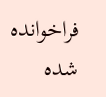فراخوانده شده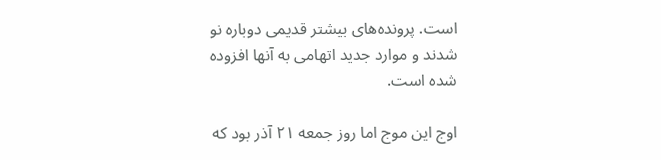است. پرونده‌های بیشتر قدیمی دوباره نو شدند و موارد جدید اتهامی به آنها افزوده شده است.

اوج این موج اما روز جمعه ۲۱ آذر بود که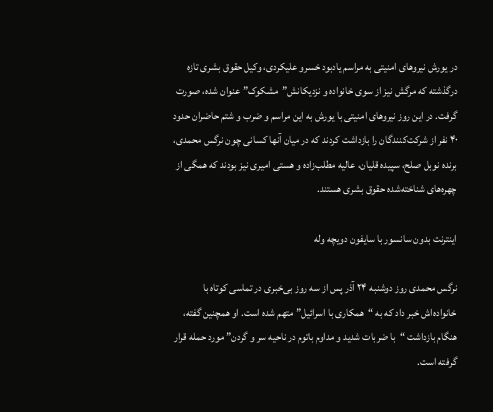در یورش نیروهای امنیتی به مراسم یادبود خسرو علیکردی، وکیل حقوق بشری تازه درگذشته که مرگش نیز از سوی خانواده و نزدیکانش”مشکوک” عنوان شده، صورت گرفت. در این روز نیروهای امنیتی با یورش به این مراسم و ضرب و شتم حاضران حدود ۴۰ نفر از شرکت‌کنندگان را بازداشت کردند که در میان آنها کسانی چون نرگس محمدی، برنده نوبل صلح، سپیده قلیان، عالیه مطلب‌زاده و هستی امیری نیز بودند که همگی از چهره‌های شناخته‌شده حقوق بشری هستند.

اینترنت بدون سانسور با سایفون دویچه‌ وله

نرگس محمدی روز دوشنبه ۲۴ آذر پس از سه روز بی‌خبری در تماسی کوتاه با خانواده‌اش خبر داد که به “همکاری با اسرائیل” متهم شده است. او همچنین گفته، هنگام بازداشت “با ضربات شدید و مداوم باتوم در ناحیه سر و گردن” مورد حمله قرار گرفته است.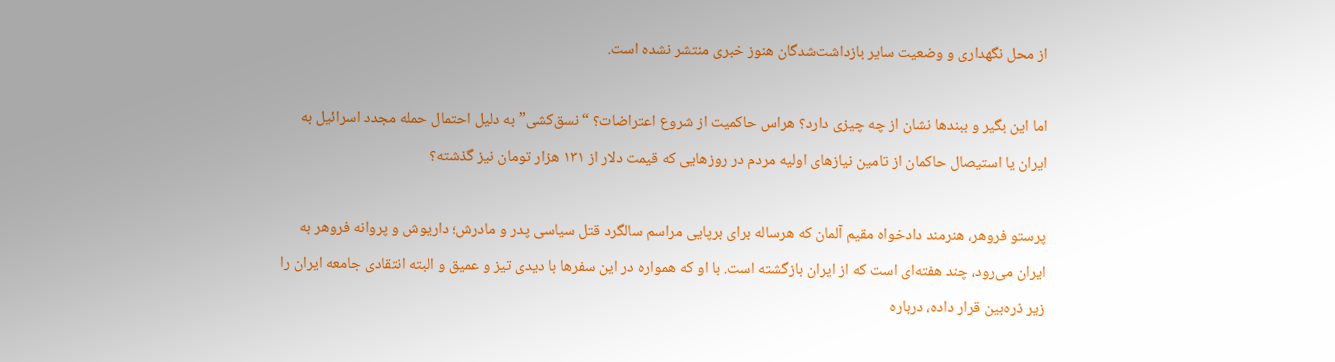از محل نگهداری و وضعیت سایر بازداشت‌شدگان هنوز خبری منتشر نشده است.

اما این بگیر و ببندها نشان از چه چیزی دارد؟ هراس حاکمیت از شروع اعتراضات؟ “نسق‌کشی” به دلیل احتمال حمله مجدد اسرائیل به ایران یا استیصال حاکمان از تامین نیازهای اولیه مردم در روزهایی که قیمت دلار از ۱۳۱ هزار تومان نیز گذشته؟

پرستو فروهر، هنرمند دادخواه مقیم آلمان که هرساله برای برپایی مراسم سالگرد قتل سیاسی پدر و مادرش؛ داریوش و پروانه فروهر به ایران می‌رود، چند هفته‌ای است که از ایران بازگشته است. با او که همواره در این سفرها با دیدی تیز و عمیق و البته انتقادی جامعه ایران را زیر ذره‌بین قرار داده، درباره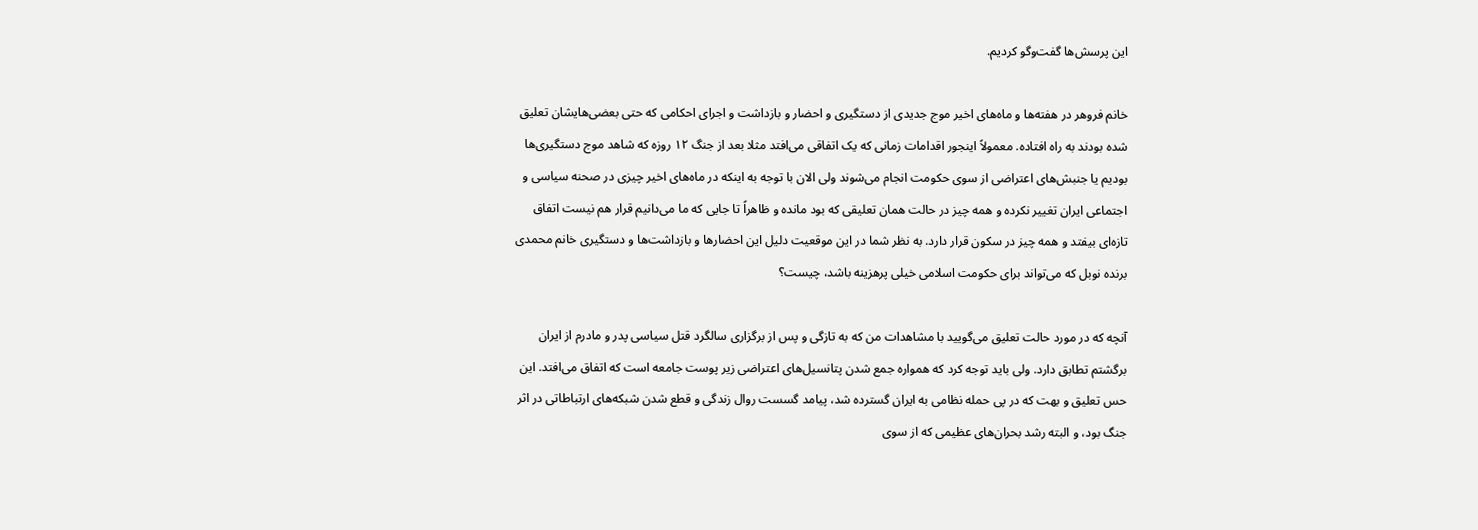این پرسش‌ها گفت‌وگو کردیم.

خانم فروهر در هفته‌ها و ماه‌های اخیر موج جدیدی از دستگیری و احضار و بازداشت و اجرای احکامی که حتی بعضی‌هایشان تعلیق شده بودند به راه افتاده. معمولاً اینجور اقدامات زمانی که یک اتفاقی می‌افتد مثلا بعد از جنگ ۱۲ روزه که شاهد موج دستگیری‌ها بودیم یا جنبش‌های اعتراضی از سوی حکومت انجام می‌شوند ولی الان با توجه به اینکه در ماه‌های اخیر چیزی در صحنه سیاسی و اجتماعی ایران تغییر نکرده و همه چیز در حالت همان تعلیقی که بود مانده و ظاهراً تا جایی که ما می‌دانیم قرار هم نیست اتفاق تازه‌ای بیفتد و همه چیز در سکون قرار دارد. به نظر شما در این موقعیت دلیل این احضارها و بازداشت‌ها و دستگیری خانم محمدی برنده نوبل که می‌تواند برای حکومت اسلامی خیلی پرهزینه باشد، چیست؟

آنچه که در مورد حالت تعلیق می‌گویید با مشاهدات من که به تازگی و پس از برگزاری سالگرد قتل سیاسی پدر و مادرم از ایران برگشتم تطابق دارد. ولی باید توجه کرد که همواره جمع شدن پتانسیل‌های اعتراضی زیر پوست جامعه است که اتفاق می‌افتد. این حس تعلیق و بهت که در پی حمله نظامی به ایران گسترده شد، پیامد گسست روال زندگی و قطع شدن شبکه‌های ارتباطاتی در اثر جنگ بود، و البته رشد بحران‌های عظیمی که از سوی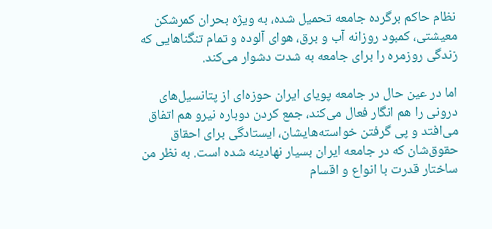نظام حاکم برگرده جامعه تحمیل شده، به ویژه بحران کمرشکن معیشتی، کمبود روزانه آب و برق، هوای آلوده و تمام تنگناهایی که زندگی روزمره را برای جامعه به شدت دشوار می‌کند.

اما در عین حال در جامعه پویای ایران حوزه‌ای از پتانسیل‌های درونی را هم انگار فعال می‌کند، جمع کردن دوباره‌ نیرو هم اتفاق می‌افتد و پی گرفتن خواسته‌هایشان، ایستادگی برای احقاق حقوق‌شان که در جامعه ایران بسیار نهادینه شده است. به نظر من ساختار قدرت با انواع و اقسام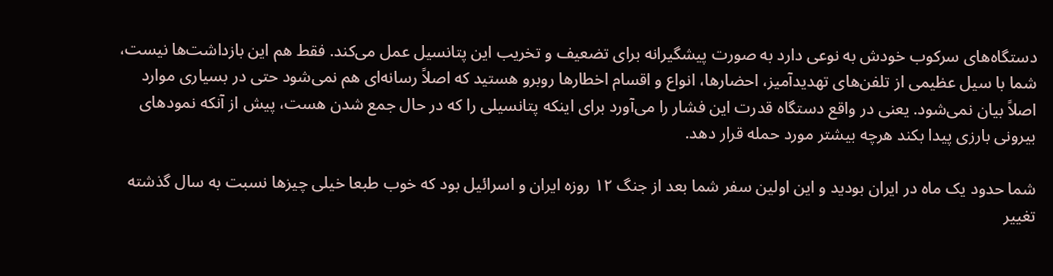دستگاه‌های سرکوب خودش به نوعی دارد به صورت پیشگیرانه برای تضعیف و تخریب این پتانسیل عمل می‌کند. فقط هم این بازداشت‌ها نیست، شما با سیل عظیمی از تلفن‌های تهدیدآمیز، احضارها، انواع و اقسام اخطارها روبرو هستید که اصلاً رسانه‌ای هم نمی‌شود حتی در بسیاری موارد اصلاً بیان نمی‌شود. یعنی در واقع دستگاه قدرت این فشار را می‌آورد برای اینکه پتانسیلی را که در حال جمع شدن هست، پیش از آنکه نمودهای بیرونی بارزی پیدا بکند هرچه بیشتر مورد حمله قرار دهد.

شما حدود یک ماه در ایران بودید و این اولین سفر شما بعد از جنگ ۱۲ روزه ایران و اسرائیل بود که خوب طبعا خیلی چیزها نسبت به سال گذشته تغییر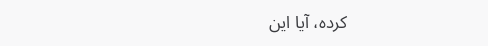کرده، آیا این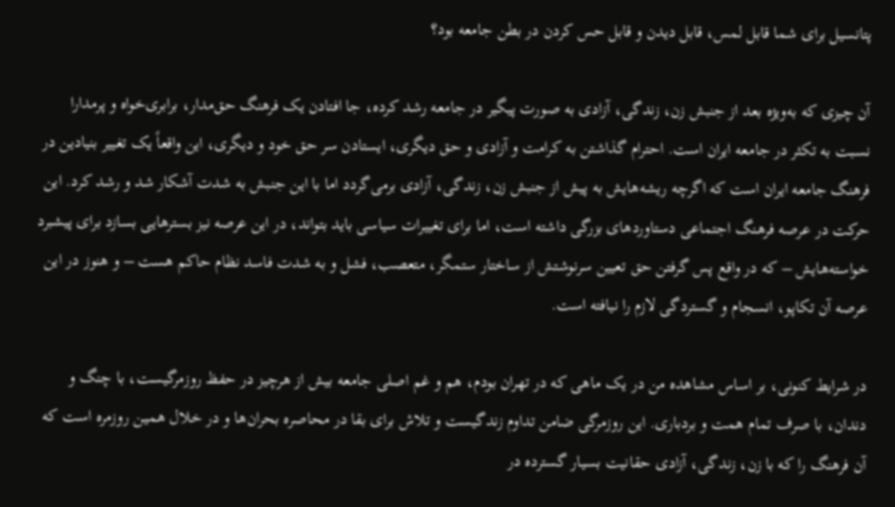پتانسیل برای شما قابل لمس، قابل دیدن و قابل حس کردن در بطن جامعه بود؟

آن چیزی که به‌ویژه بعد از جنبش زن، زندگی، آزادی به صورت پیگیر در جامعه رشد کرده، جا افتادن یک فرهنگ حق‌مدار، برابری‌خواه و پرمدارا نسبت به تکثر در جامعه ایران است. احترام گذاشتن به کرامت و آزادی و حق دیگری، ایستادن سر حق خود و دیگری، این واقعاً یک تغییر بنیادین در فرهنگ جامعه ایران است که اگرچه ریشه‌هایش به پیش از جنبش زن، زندگی، آزادی برمی‌گردد اما با این جنبش به شدت آشکار شد و رشد کرد. این حرکت در عرصه فرهنگ اجتماعی دستاوردهای بزرگی داشته است، اما برای تغییرات سیاسی باید بتواند، در این عرصه نیز بسترهایی بسازد برای پیشبرد خواسته‌هایش – که در واقع پس گرفتن حق تعیین سرنوشتش از ساختار ستمگر، متعصب، فشل و به شدت فاسد نظام حاکم هست – و هنوز در این عرصه آن تکاپو، انسجام و گستردگی لازم را نیافته است.

در شرایط کنونی، بر اساس مشاهده من در یک ماهی که در تهران بودم، هم و غم اصلی جامعه بیش از هرچیز در حفظ روزمرگیست، با چنگ و دندان، با صرف تمام همت و بردباری. این روزمرگی ضامن تداوم زندگیست و تلاش برای بقا در محاصره بحران‌ها و در خلال همین روزمره است که آن فرهنگ را که با زن، زندگی، آزادی حقانیت بسیار گسترده در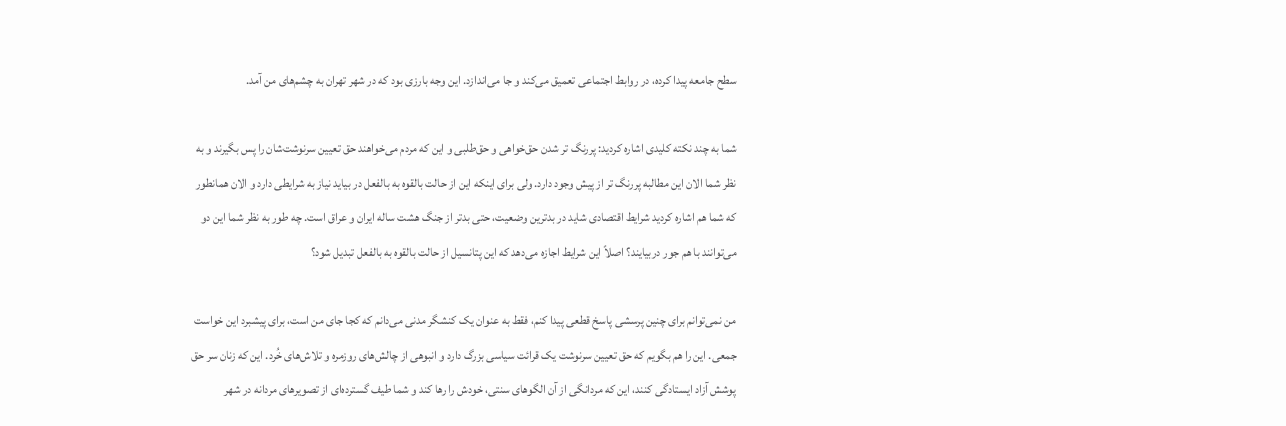سطح جامعه پیدا کرده، در روابط اجتماعی تعمیق می‌کند و جا می‌اندازد. این وجه بارزی بود که در شهر تهران به چشم‌های من آمد.

شما به چند نکته کلیدی اشاره کردید: پررنگ تر شدن حق‌خواهی و حق‌طلبی و این که مردم می‌خواهند حق تعیین سرنوشت‌شان را پس بگیرند و به نظر شما الان این مطالبه پررنگ تر از پیش وجود دارد. ولی برای اینکه این از حالت بالقوه به بالفعل در بیاید نیاز به شرایطی دارد و الان همانطور که شما هم اشاره کردید شرایط اقتصادی شاید در بدترین وضعیت، حتی بدتر از جنگ هشت ساله ایران و عراق است. چه طور به نظر شما این دو می‌توانند با هم جور دربیایند؟ اصلاً این شرایط اجازه می‌دهد که این پتانسیل از حالت بالقوه به بالفعل تبدیل شود؟

من نمی‌توانم برای چنین پرسشی پاسخ قطعی پیدا کنم، فقط به عنوان یک کنشگر مدنی می‌دانم که کجا جای من است، برای پیشبرد این خواست جمعی. این را هم بگویم که حق تعیین سرنوشت یک قرائت سیاسی بزرگ دارد و انبوهی از چالش‌های روزمره و تلاش‌های خُرد. این که زنان سر حق پوشش آزاد ایستادگی کنند، این که مردانگی از آن الگوهای سنتی، خودش را رها کند و شما طیف گسترده‌ای از تصویرهای مردانه در شهر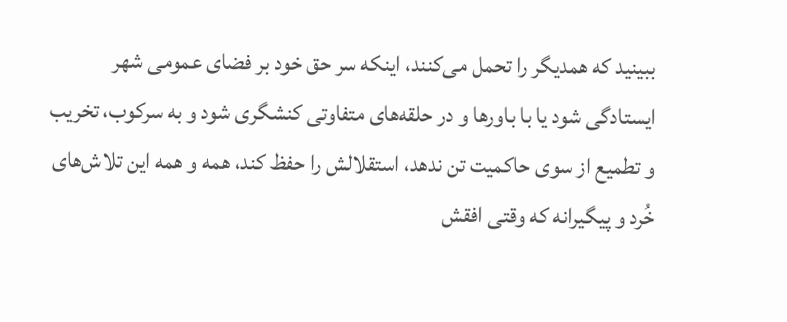ببینید که همدیگر را تحمل می‌کنند، اینکه سر حق خود بر فضای عمومی شهر ایستادگی شود یا با باورها و در حلقه‌های متفاوتی کنشگری شود و به سرکوب، تخریب و تطمیع از سوی حاکمیت تن ندهد، استقلالش را حفظ کند، همه و همه‌ این تلاش‌های خُرد و پیگیرانه که وقتی افقش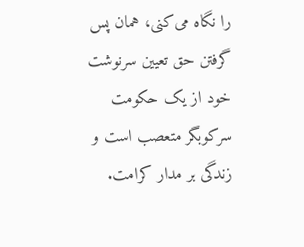را نگاه می‌کنی، همان پس گرفتن حق تعیین سرنوشت خود از یک حکومت سرکوبگر متعصب است و زندگی بر مدار کرامت.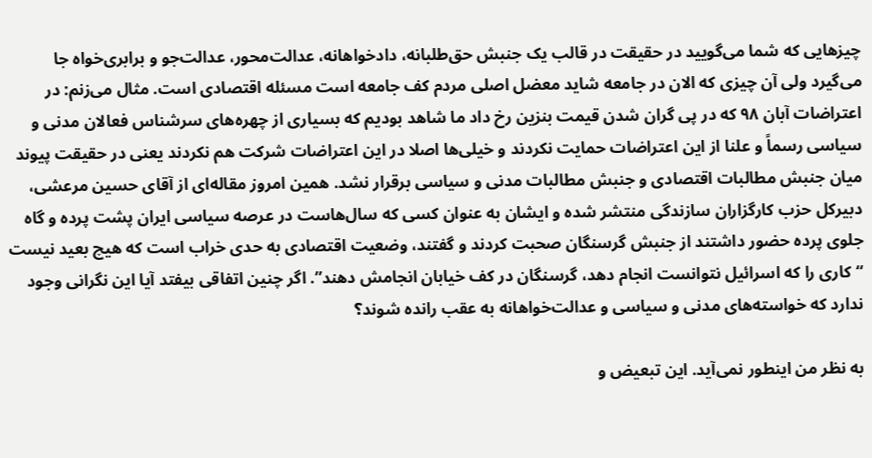چیزهایی که شما می‌گویید در حقیقت در قالب یک جنبش حق‌طلبانه، دادخواهانه، عدالت‌محور، عدالت‌جو و برابری‌خواه جا می‌گیرد ولی آن چیزی که الان در جامعه شاید معضل اصلی مردم کف جامعه است مسئله اقتصادی است. مثال می‌زنم: در اعتراضات آبان ۹۸ که در پی گران شدن قیمت بنزین رخ داد ما شاهد بودیم که بسیاری از چهره‌های سرشناس فعالان مدنی و سیاسی رسماً و علنا از این اعتراضات حمایت نکردند و خیلی‌‌ها اصلا در این اعتراضات شرکت هم نکردند یعنی در حقیقت پیوند میان جنبش مطالبات اقتصادی و جنبش مطالبات مدنی و سیاسی برقرار نشد. همین امروز مقاله‌ای از آقای حسین مرعشی، دبیرکل حزب کارگزاران سازندگی منتشر شده و ایشان به عنوان کسی که سال‌هاست در عرصه سیاسی ایران پشت پرده و گاه جلوی پرده حضور داشتند از جنبش گرسنگان صحبت کردند و گفتند، وضعیت اقتصادی به حدی خراب است که هیچ بعید نیست “کاری را که اسرائیل نتوانست انجام دهد، گرسنگان در کف خیابان انجامش دهند”. اگر چنین اتفاقی بیفتد آیا این نگرانی وجود ندارد که خواسته‌های مدنی و سیاسی و عدالت‌خواهانه به عقب رانده شوند؟

به نظر من اینطور نمی‌آید. این تبعیض و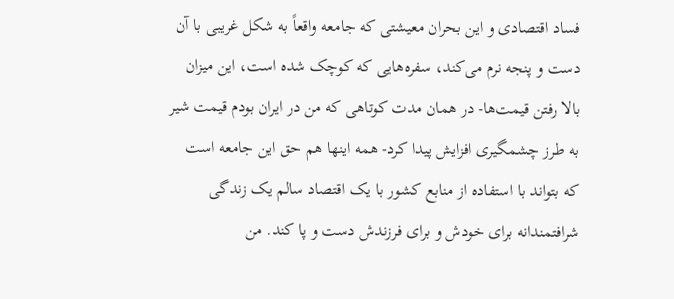فساد اقتصادی و این بحران معیشتی که جامعه واقعاً به شکل غریبی با آن دست و پنجه نرم می‌کند، سفره‌هایی که کوچک شده است، این میزان بالا رفتن قیمت‌ها- در همان مدت کوتاهی که من در ایران بودم قیمت شیر به طرز چشمگیری افزایش پیدا کرد- همه اینها هم حق این جامعه است که بتواند با استفاده از منابع کشور با یک اقتصاد سالم یک زندگی شرافتمندانه برای خودش و برای فرزندش دست و پا کند. من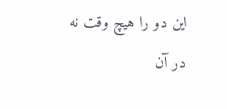این دو را هیچ وقت نه در آن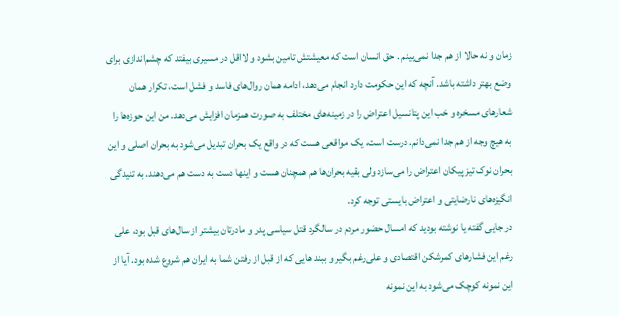زمان و نه حالا از هم جدا نمی‌بینم . حق انسان است که معیشتش تامین بشود و لااقل در مسیری بیفتد که چشم‌اندازی برای وضع بهتر داشته باشد. آنچه که این حکومت دارد انجام می‌دهد، ادامه همان روال‌های فاسد و فشل است، تکرار همان شعارهای مسخره و خب این پتانسیل اعتراض را در زمینه‌های مختلف به صورت همزمان افزایش می‌دهد. من این حوزه‌ها را به هیچ وجه از هم جدا نمی‌دانم. درست است، یک مواقعی هست که در واقع یک بحران تبدیل می‌شود به بحران اصلی و این بحران نوک تیز پیکان اعتراض را می‌سازد ولی بقیه بحران‌ها هم همچنان هست و اینها دست به دست هم می‌دهند. به تنیدگی انگیزه‌های نارضایتی و اعتراض بایستی توجه کرد.
در جایی گفته یا نوشته بودید که امسال حضور مردم در سالگرد قتل سیاسی پدر و مادرتان بیشتر از سال‌های قبل بود، علی رغم این فشارهای کمرشکن اقتصادی و علی‌رغم بگیر و ببند هایی که از قبل از رفتن شما به ایران هم شروع شده بود. آیا از این نمونه کوچک می‌شود به این نمونه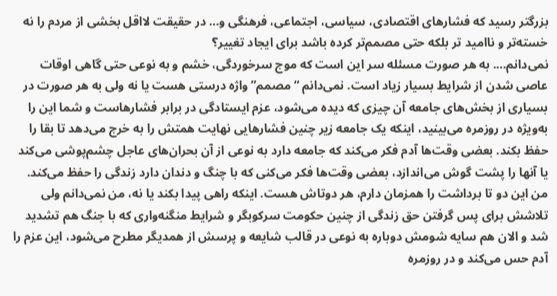بزرگتر رسید که فشارهای اقتصادی، سیاسی، اجتماعی، فرهنگی و… در حقیقت لااقل بخشی از مردم را نه خسته‌تر و ناامید تر بلکه حتی مصمم‌تر کرده باشد برای ایجاد تغییر؟
نمی‌دانم…. به هر صورت مسئله سر این است که موج سرخوردگی، خشم و به نوعی حتی گاهی اوقات عاصی شدن از شرایط بسیار زیاد است. نمی‌دانم “مصمم” واژه درستی هست یا نه ولی به هر صورت در بسیاری از بخش‌های جامعه آن چیزی که دیده می‌شود، عزم ایستادگی در برابر فشارهاست و شما این را به‌ویژه در روزمره می‌بینید، اینکه یک جامعه زیر چنین فشارهایی نهایت همتش را به خرج می‌دهد تا بقا را حفظ بکند. بعضی وقت‌ها آدم فکر می‌کند که جامعه دارد به نوعی از آن بحران‌های عاجل چشم‌پوشی می‌کند یا آنها را پشت گوش می‌اندازد، بعضی وقت‌ها فکر می‌کنی که با چنگ و دندان دارد زندگی را حفظ می‌کند. من این دو تا برداشت را همزمان دارم، هر دوتاش هست. اینکه راهی پیدا بکند یا نه، من نمی‌دانم ولی تلاشش برای پس گرفتن حق زندگی از چنین حکومت سرکوبگر و شرایط منگنه‌واری که با جنگ هم تشدید شد و الان هم سایه شومش دوباره به نوعی در قالب شایعه و پرسش از همدیگر مطرح می‌شود، این عزم را آدم حس می‌کند و در روزمره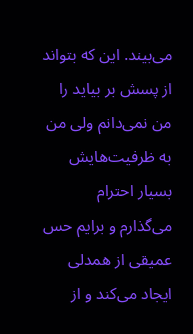می‌بیند. این که بتواند از پسش بر بیاید را من نمی‌دانم ولی من به ظرفیت‌هایش بسیار احترام می‌گذارم و برایم حس عمیقی از همدلی ایجاد می‌کند و از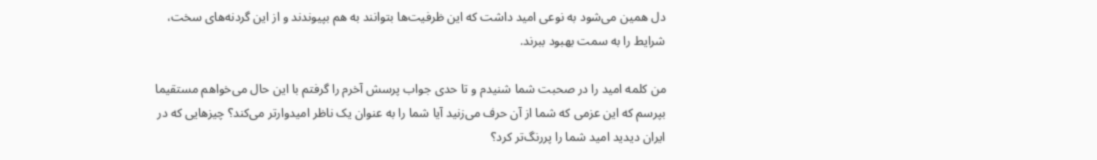دل همین می‌شود به نوعی امید داشت که این ظرفیت‌ها بتوانند به هم بپیوندند و از این گردنه‌های سخت، شرایط را به سمت بهبود ببرند.

من کلمه امید را در صحبت شما شنیدم و تا حدی جواب پرسش آخرم را گرفتم با این حال می‌خواهم مستقیما بپرسم که این عزمی که شما از آن حرف می‌زنید آیا شما را به عنوان یک ناظر امیدوارتر می‌کند؟ چیزهایی که در ایران دیدید امید شما را پررنگ‌تر کرد؟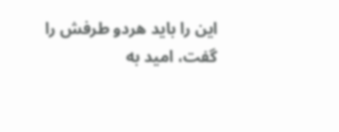این را باید هردو طرفش را گفت، امید به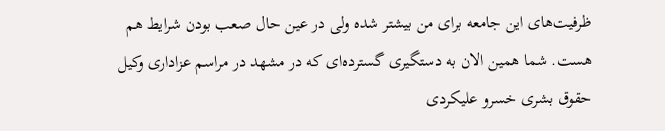ظرفیت‌های این جامعه برای من بیشتر شده ولی در عین حال صعب بودن شرایط هم هست. شما همین الان به دستگیری گسترده‌ای که در مشهد در مراسم عزاداری وکیل حقوق بشری خسرو علیکردی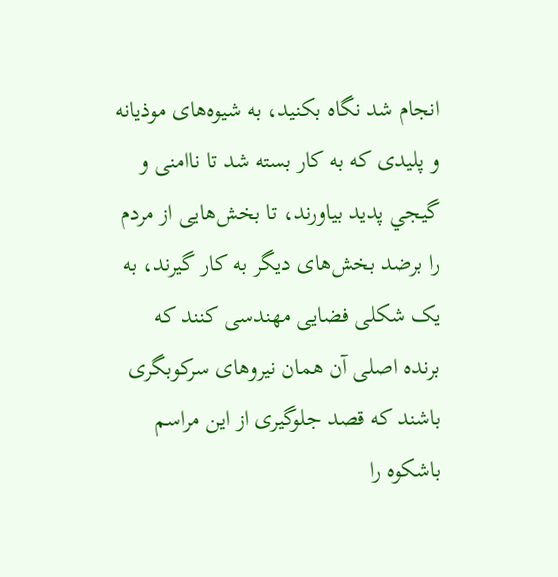انجام شد نگاه بکنید، به شیوه‌های موذیانه و پلیدی که به کار بسته شد تا ناامنی و گیجي پدید بیاورند، تا بخش‌هایی از مردم را برضد بخش‌های دیگر به کار گیرند، به یک شکلی فضایی مهندسی کنند که برنده اصلی آن همان نیروهای سرکوبگری باشند که قصد جلوگیری از این مراسم باشکوه را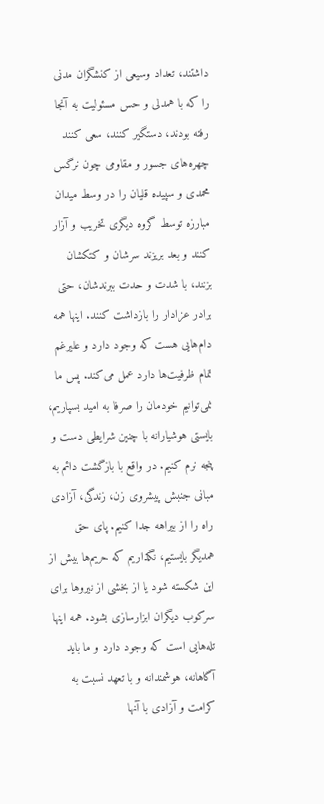داشتند، تعداد وسیعی از کنشگران مدنی را که با همدلی و حس مسئولیت به آنجا رفته بودند، دستگیر کنند، سعی کنند چهره‌های جسور و مقاومی چون نرگس محمدی و سپیده قلیان را در وسط میدان مبارزه توسط گروه دیگری تخریب و آزار کنند و بعد بریزند سرشان و کتکشان بزنند، با شدت و حدت ببرندشان، حتی برادر عزادار را بازداشت کنند. اینها همه دام‌هایی هست که وجود دارد و علیرغم تمام ظرفیت‌ها دارد عمل می‌کند. پس ما نمی‌توانیم خودمان را صرفا به امید بسپاریم، بایستی هوشیارانه با چنین شرایطی دست و پنجه نرم ‌کنیم. در واقع با بازگشت دائم به مبانی جنبش پیشروی زن، زندگی، آزادی راه را از بیراهه جدا کنیم. پای حق همدیگر بایستیم، نگذاریم که حریم‌ها بیش از این شکسته شود یا از بخشی از نیروها برای سرکوب دیگران ابزارسازی بشود. همه اینها تله‌هایی است که وجود دارد و ما باید آگاهانه، هوشمندانه و با تعهد نسبت به کرامت و آزادی با آنها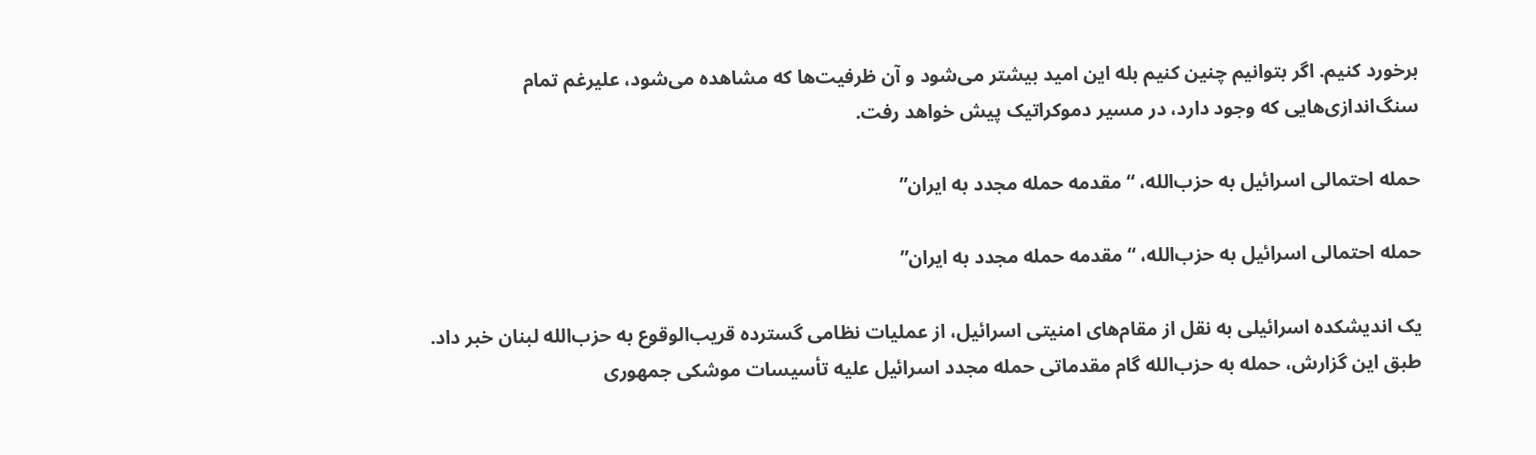برخورد کنیم. اگر بتوانیم چنین کنیم بله این امید بیشتر می‌شود و آن ظرفیت‌ها که مشاهده می‌شود، علیرغم تمام سنگ‌اندازی‌هایی که وجود دارد، در مسیر دموکراتیک پیش خواهد رفت.

حمله احتمالی اسرائیل به حزب‌الله، “مقدمه حمله مجدد به ایران”

حمله احتمالی اسرائیل به حزب‌الله، “مقدمه حمله مجدد به ایران”

یک اندیشکده اسرائیلی به نقل از مقام‌های امنیتی اسرائیل، از عملیات نظامی گسترده قریب‌الوقوع به حزب‌الله لبنان خبر داد. طبق این گزارش، حمله به حزب‌الله گام مقدماتی حمله مجدد اسرائیل علیه تأسیسات موشکی جمهوری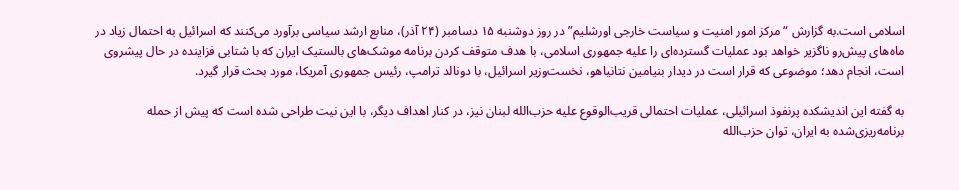اسلامی است.به گزارش “مرکز امور امنیت و سیاست خارجی اورشلیم” در روز دوشنبه ۱۵ دسامبر (۲۴ آذر)، منابع ارشد سیاسی برآورد می‌کنند که اسرائیل به احتمال زیاد در ماه‌های پیش‌رو ناگزیر خواهد بود عملیات گسترده‌ای را علیه جمهوری اسلامی، با هدف متوقف کردن برنامه موشک‌های بالستیک ایران که با شتابی فزاینده در حال پیشروی است، انجام دهد؛ موضوعی که قرار است در دیدار بنیامین نتانیاهو، نخست‌وزیر اسرائیل، با دونالد ترامپ، رئیس جمهوری آمریکا، مورد بحث قرار گیرد.

به گفته این اندیشکده پرنفوذ اسرائیلی، عملیات احتمالی قریب‌الوقوع علیه حزب‌الله لبنان نیز، در کنار اهداف دیگر، با این نیت طراحی شده است که پیش از حمله برنامه‌ریزی‌شده به ایران، توان حزب‌الله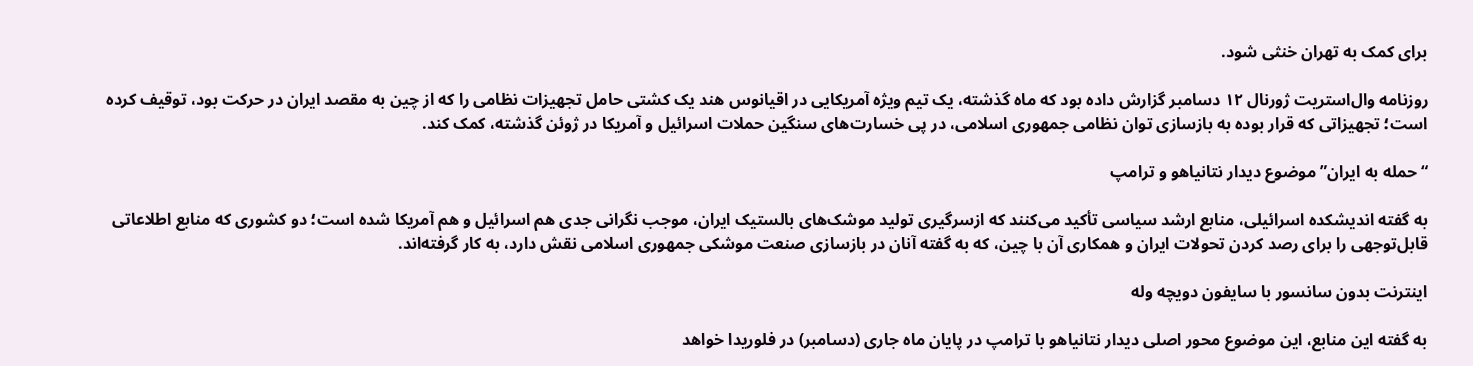برای کمک به تهران خنثی شود.

روزنامه وال‌استریت ژورنال ۱۲ دسامبر گزارش داده بود که ماه گذشته، یک تیم ویژه آمریکایی در اقیانوس هند یک کشتی حامل تجهیزات نظامی را که از چین به مقصد ایران در حرکت بود، توقیف کرده است؛ تجهیزاتی که قرار بوده به بازسازی توان نظامی جمهوری اسلامی، در پی خسارت‌های سنگین حملات اسرائیل و آمریکا در ژوئن گذشته، کمک کند.

“حمله به ایران” موضوع دیدار نتانیاهو و ترامپ

به گفته اندیشکده اسرائیلی، منابع ارشد سیاسی تأکید می‌کنند که ازسرگیری تولید موشک‌های بالستیک ایران، موجب نگرانی جدی هم اسرائیل و هم آمریکا شده است؛ دو کشوری که منابع اطلاعاتی قابل‌توجهی را برای رصد کردن تحولات ایران و همکاری آن با چین، که به گفته آنان در بازسازی صنعت موشکی جمهوری اسلامی نقش دارد، به کار گرفته‌اند.

اینترنت بدون سانسور با سایفون دویچه‌ وله

به گفته این منابع، این موضوع محور اصلی دیدار نتانیاهو با ترامپ در پایان ماه جاری (دسامبر) در فلوریدا خواهد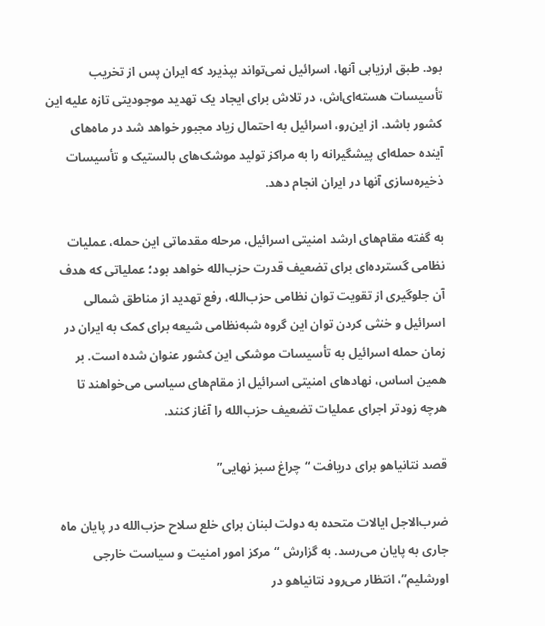بود. طبق ارزیابی آنها، اسرائیل نمی‌تواند بپذیرد که ایران پس از تخریب تأسیسات هسته‌ای‌اش، در تلاش برای ایجاد یک تهدید موجودیتی تازه علیه این کشور باشد. از این‌رو، اسرائیل به احتمال زیاد مجبور خواهد شد در ماه‌های آینده حمله‌ای پیشگیرانه را به مراکز تولید موشک‌های بالستیک و تأسیسات ذخیره‌سازی آنها در ایران انجام دهد.

به گفته مقام‌های ارشد امنیتی اسرائیل، مرحله مقدماتی این حمله، عملیات نظامی گسترده‌ای برای تضعیف قدرت حزب‌الله خواهد بود؛ عملیاتی که هدف آن جلوگیری از تقویت توان نظامی حزب‌الله، رفع تهدید از مناطق شمالی اسرائیل و خنثی کردن توان این گروه شبه‌نظامی شیعه برای کمک به ایران در زمان حمله اسرائیل به تأسیسات موشکی این کشور عنوان شده است. بر همین اساس، نهادهای امنیتی اسرائیل از مقام‌های سیاسی می‌خواهند تا هرچه زودتر اجرای عملیات تضعیف حزب‌الله را آغاز کنند.

قصد نتانیاهو برای دریافت “چراغ سبز نهایی”

ضرب‌الاجل ایالات متحده به دولت لبنان برای خلع سلاح حزب‌الله در پایان ماه جاری به پایان می‌رسد. به گزارش “مرکز امور امنیت و سیاست خارجی اورشلیم”، انتظار می‌رود نتانیاهو در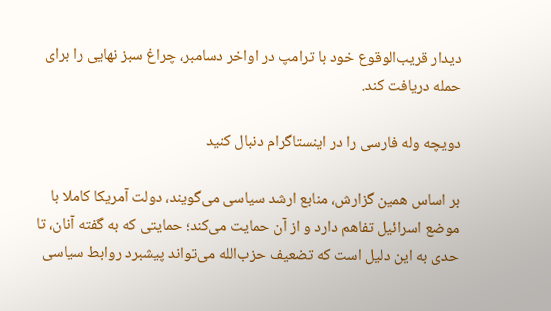دیدار قریب‌الوقوع خود با ترامپ در اواخر دسامبر، چراغ سبز نهایی را برای حمله دریافت کند.

دویچه وله فارسی را در اینستاگرام دنبال کنید

بر اساس همین گزارش، منابع ارشد سیاسی می‌گویند، دولت آمریکا کاملا با موضع اسرائیل تفاهم دارد و از آن حمایت می‌کند؛ حمایتی که به گفته آنان، تا حدی به این دلیل است که تضعیف حزب‌الله می‌تواند پیشبرد روابط سیاسی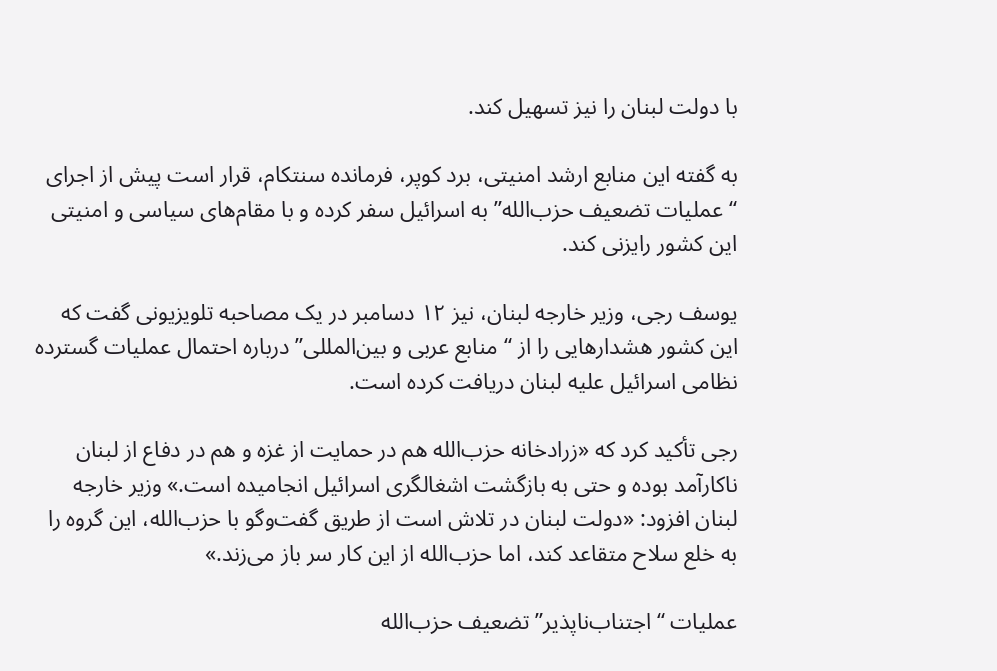با دولت لبنان را نیز تسهیل کند.

به گفته این منابع ارشد امنیتی، برد کوپر، فرمانده سنتکام، قرار است پیش از اجرای “عملیات تضعیف حزب‌الله” به اسرائیل سفر کرده و با مقام‌های سیاسی و امنیتی این کشور رایزنی کند.

یوسف رجی، وزیر خارجه لبنان، نیز ۱۲ دسامبر در یک مصاحبه تلویزیونی گفت که این کشور هشدارهایی را از “منابع عربی و بین‌المللی” درباره احتمال عملیات گسترده نظامی اسرائیل علیه لبنان دریافت کرده است.

رجی تأکید کرد که «زرادخانه حزب‌الله هم در حمایت از غزه و هم در دفاع از لبنان ناکارآمد بوده و حتی به بازگشت اشغالگری اسرائیل انجامیده است.» وزیر خارجه لبنان افزود: «دولت لبنان در تلاش است از طریق گفت‌وگو با حزب‌الله، این گروه را به خلع سلاح متقاعد کند، اما حزب‌الله از این کار سر باز می‌زند.»

عملیات “اجتناب‌ناپذیر” تضعیف حزب‌الله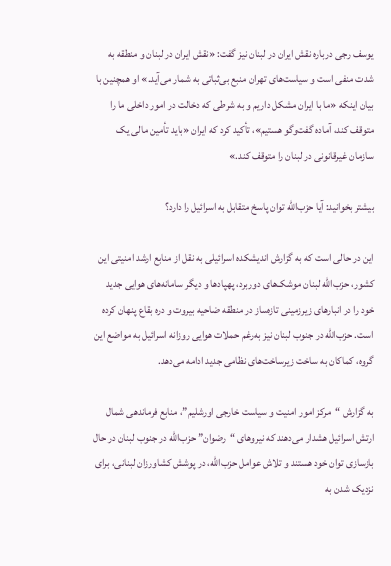یوسف رجی درباره نقش ایران در لبنان نیز گفت: «نقش ایران در لبنان و منطقه به شدت منفی است و سیاست‌های تهران منبع بی‌ثباتی به شمار می‌آید.» او همچنین با بیان اینکه «ما با ایران مشکل داریم و به شرطی که دخالت در امور داخلی ما را متوقف کند، آماده گفت‌وگو هستیم»، تأکید کرد که ایران «باید تأمین مالی یک سازمان غیرقانونی در لبنان را متوقف کند.»

بیشتر بخوانید: آیا حزب‌الله توان پاسخ متقابل به اسرائیل را دارد؟

این در حالی است که به گزارش اندیشکده اسرائیلی به نقل از منابع ارشد امنیتی این کشور، حزب‌الله لبنان موشک‌های دوربرد، پهپادها و دیگر سامانه‌های هوایی جدید خود را در انبارهای زیرزمینی تازه‌ساز در منطقه ضاحیه بیروت و دره بقاع پنهان کرده است. حزب‌الله در جنوب لبنان نیز به‌رغم حملات هوایی روزانه اسرائیل به مواضع این گروه، کماکان به ساخت زیرساخت‌های نظامی جدید ادامه می‌دهد.

به گزارش “مرکز امور امنیت و سیاست خارجی اورشلیم”، منابع فرماندهی شمال ارتش اسرائیل هشدار می‌دهند که نیروهای “رضوان” حزب‌الله در جنوب لبنان در حال بازسازی توان خود هستند و تلاش عوامل حزب‌الله، در پوشش کشاورزان لبنانی، برای نزدیک شدن به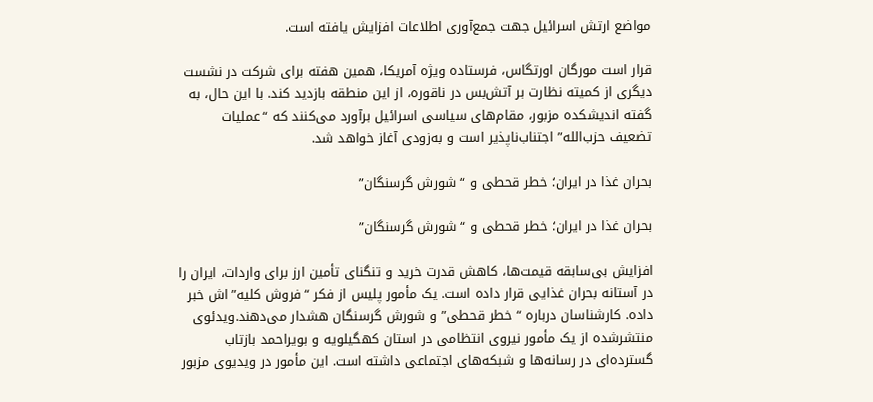مواضع ارتش اسرائیل جهت جمع‌آوری اطلاعات افزایش یافته است.

قرار است مورگان اورتگاس، فرستاده ویژه آمریکا، همین هفته برای شرکت در نشست دیگری از کمیته نظارت بر آتش‌بس در ناقوره، از این منطقه بازدید کند. با این حال، به گفته اندیشکده مزبور، مقام‌های سیاسی اسرائیل برآورد می‌کنند که “عملیات تضعیف حزب‌الله” اجتناب‌ناپذیر است و به‌زودی آغاز خواهد شد.

بحران غذا در ایران؛ خطر قحطی و “شورش گرسنگان”

بحران غذا در ایران؛ خطر قحطی و “شورش گرسنگان”

افزایش بی‌سابقه قیمت‌ها، کاهش قدرت خرید و تنگنای تأمین ارز برای واردات، ایران را در آستانه بحران غذایی قرار داده است. یک مأمور پلیس از فکر “فروش کلیه”اش خبر داده. کارشناسان درباره “خطر قحطی” و شورش گرسنگان هشدار می‌دهند.ویدئوی منتشرشده از یک مأمور نیروی انتظامی در استان کهگیلویه و بویراحمد بازتاب گسترده‌ای در رسانه‌ها و شبکه‌های اجتماعی داشته است. این مأمور در ویدیوی مزبور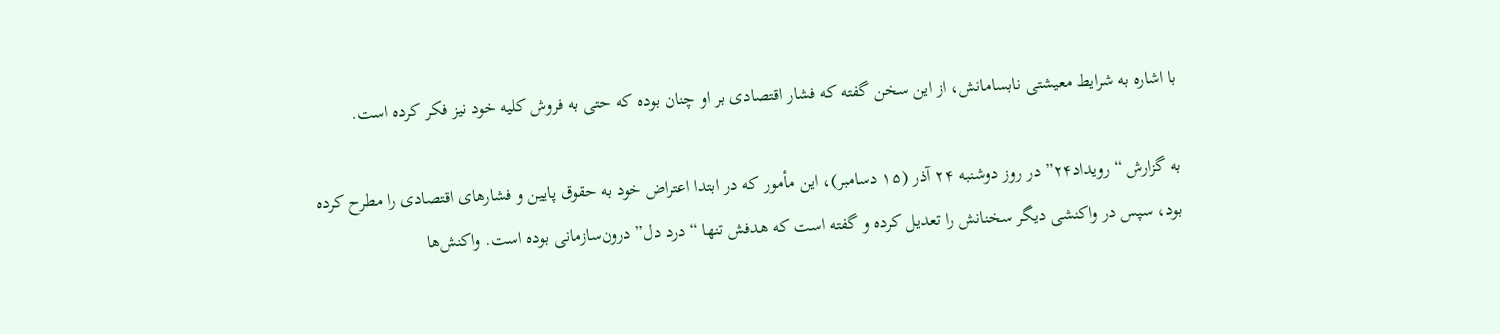با اشاره به شرایط معیشتی نابسامانش، از این سخن گفته که فشار اقتصادی بر او چنان بوده که حتی به فروش کلیه خود نیز فکر کرده است.

به گزارش “رویداد۲۴” در روز دوشنبه ۲۴ آذر (۱۵ دسامبر)، این مأمور که در ابتدا اعتراض خود به حقوق پایین و فشارهای اقتصادی را مطرح کرده بود، سپس در واکنشی دیگر سخنانش را تعدیل کرده و گفته است که هدفش تنها “درد دل” درون‌سازمانی بوده است. واکنش‌ها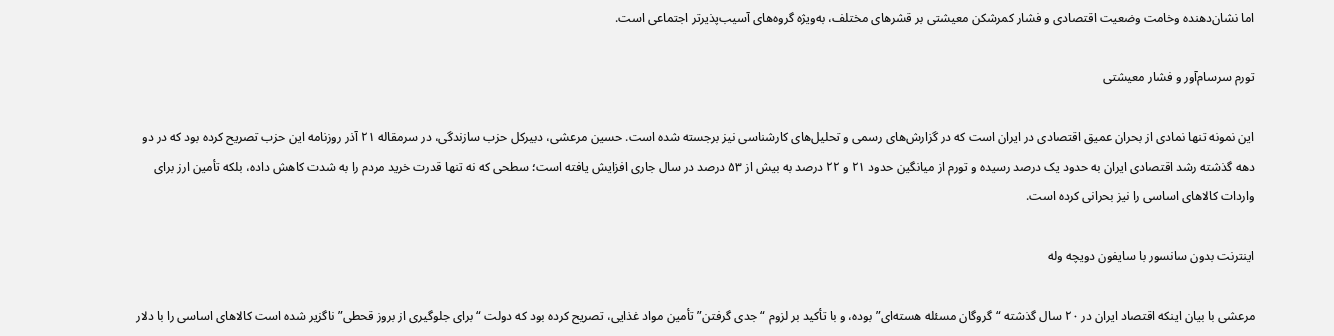اما نشان‌دهنده وخامت وضعیت اقتصادی و فشار کمرشکن معیشتی بر قشرهای مختلف، به‌ویژه گروه‌های آسیب‌پذیرتر اجتماعی است.

تورم سرسام‌آور و فشار معیشتی

این نمونه تنها نمادی از بحران عمیق اقتصادی در ایران است که در گزارش‌های رسمی و تحلیل‌های کارشناسی نیز برجسته شده است. حسین مرعشی، دبیرکل حزب سازندگی، در سرمقاله ۲۱ آذر روزنامه این حزب تصریح کرده بود که در دو دهه گذشته رشد اقتصادی ایران به حدود یک درصد رسیده و تورم از میانگین حدود ۲۱ و ۲۲ درصد به بیش از ۵۳ درصد در سال جاری افزایش یافته است؛ سطحی که نه تنها قدرت خرید مردم را به شدت کاهش داده، بلکه تأمین ارز برای واردات کالاهای اساسی را نیز بحرانی کرده است.

اینترنت بدون سانسور با سایفون دویچه‌ وله

مرعشی با بیان اینکه اقتصاد ایران در ۲۰ سال گذشته “گروگان مسئله هسته‌ای” بوده، و با تأکید بر لزوم “جدی گرفتن” تأمین مواد غذایی، تصریح کرده بود که دولت “برای جلوگیری از بروز قحطی” ناگزیر شده است کالاهای اساسی را با دلار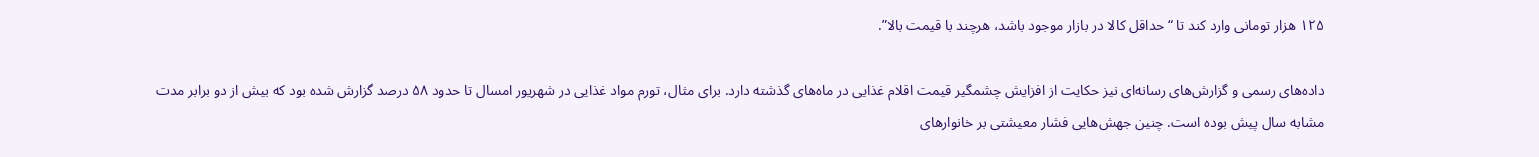۱۲۵ هزار تومانی وارد کند تا “حداقل کالا در بازار موجود باشد، هرچند با قیمت بالا”.

داده‌های رسمی و گزارش‌های رسانه‌ای نیز حکایت از افزایش چشمگیر قیمت اقلام غذایی در ماه‌های گذشته دارد. برای مثال، تورم مواد غذایی در شهریور امسال تا حدود ۵۸ درصد گزارش شده بود که بیش از دو برابر مدت مشابه سال پیش بوده است. چنین جهش‌هایی فشار معیشتی بر خانوارهای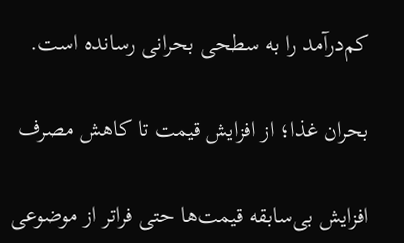کم‌درآمد را به سطحی بحرانی رسانده است.

بحران غذا؛ از افزایش قیمت تا کاهش مصرف

افزایش بی‌سابقه قیمت‌ها حتی فراتر از موضوعی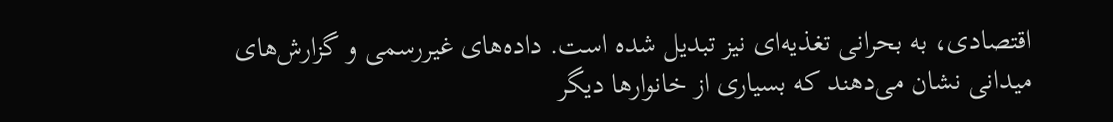اقتصادی، به بحرانی تغذیه‌ای نیز تبدیل شده است. داده‌های غیررسمی و گزارش‌های میدانی نشان می‌دهند که بسیاری از خانوارها دیگر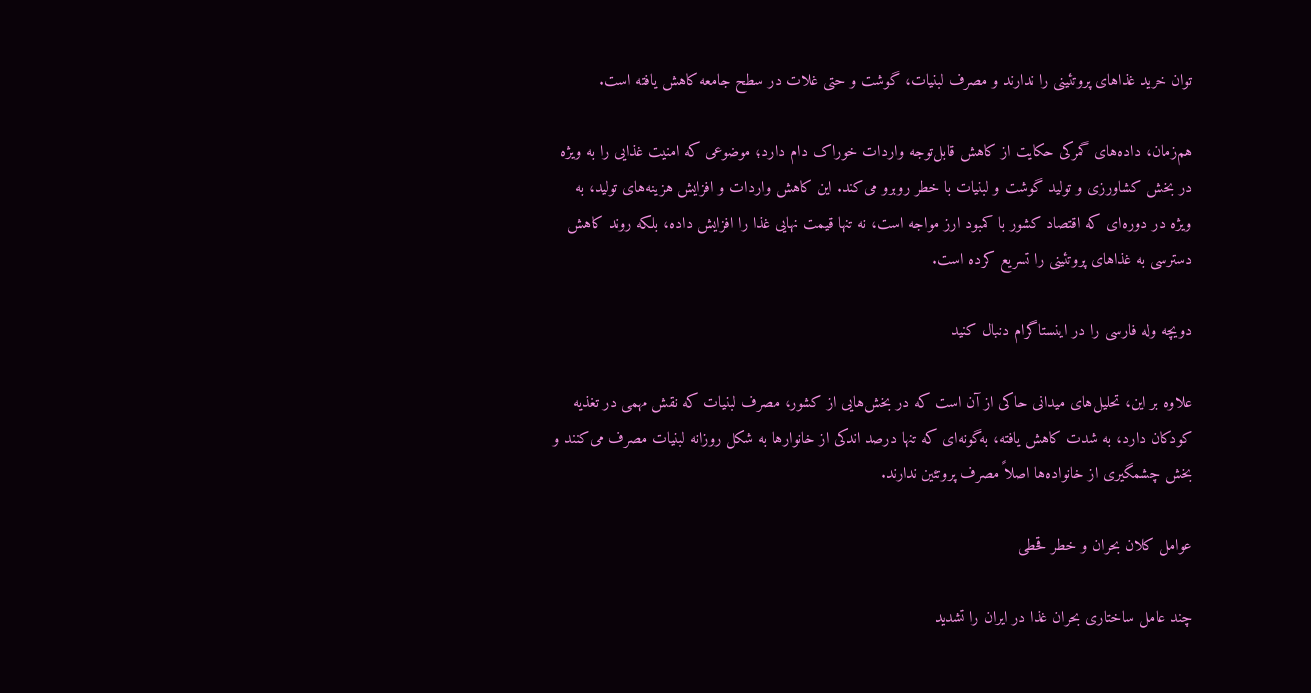توان خرید غذاهای پروتئینی را ندارند و مصرف لبنیات، گوشت و حتی غلات در سطح جامعه کاهش یافته است.

هم‌زمان، داده‌های گمرکی حکایت از کاهش قابل‌توجه واردات خوراک دام دارد؛ موضوعی که امنیت غذایی را به ویژه در بخش کشاورزی و تولید گوشت و لبنیات با خطر روبرو می‌کند. این کاهش واردات و افزایش هزینه‌های تولید، به ویژه در دوره‌ای که اقتصاد کشور با کمبود ارز مواجه است، نه تنها قیمت نهایی غذا را افزایش داده، بلکه روند کاهش دسترسی به غذاهای پروتئینی را تسریع کرده است.

دویچه وله فارسی را در اینستاگرام دنبال کنید

علاوه بر این، تحلیل‌های میدانی حاکی از آن است که در بخش‌هایی از کشور، مصرف لبنیات که نقش مهمی در تغذیه کودکان دارد، به شدت کاهش یافته، به‌گونه‌ای که تنها درصد اندکی از خانوارها به شکل روزانه لبنیات مصرف می‌کنند و بخش چشمگیری از خانواده‌ها اصلاً مصرف پروتئین ندارند.

عوامل کلان بحران و خطر قحطی

چند عامل ساختاری بحران غذا در ایران را تشدید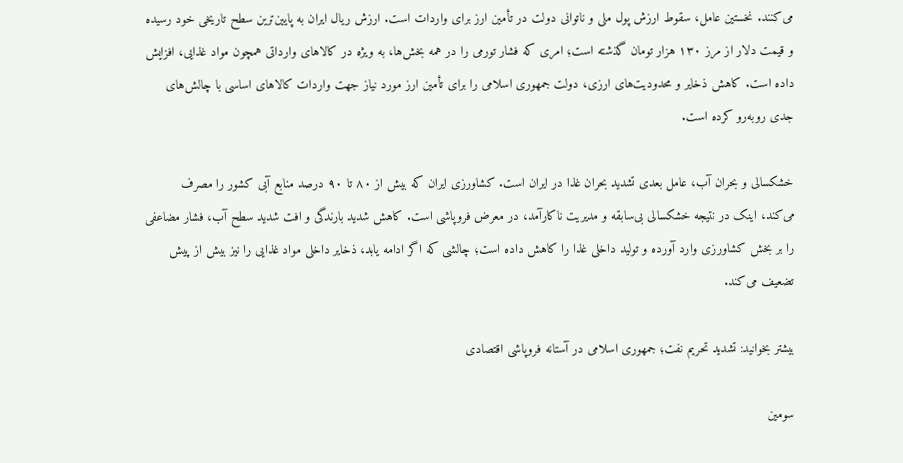می‌کنند. نخستین عامل، سقوط ارزش پول ملی و ناتوانی دولت در تأمین ارز برای واردات است. ارزش ریال ایران به پایین‌ترین سطح تاریخی خود رسیده و قیمت دلار از مرز ۱۳۰ هزار تومان گذشته است؛ امری که فشار تورمی را در همه بخش‌ها، به ویژه در کالاهای وارداتی همچون مواد غذایی، افزایش داده است. کاهش ذخایر و محدودیت‌های ارزی، دولت جمهوری اسلامی را برای تأمین ارز مورد نیاز جهت واردات کالاهای اساسی با چالش‌های جدی روبه‌رو کرده است.

خشکسالی و بحران آب، عامل بعدی تشدید بحران غذا در ایران است. کشاورزی ایران که بیش از ۸۰ تا ۹۰ درصد منابع آبی کشور را مصرف می‌کند، اینک در نتیجه خشکسالی بی‌سابقه و مدیریت ناکارآمد، در معرض فروپاشی است. کاهش شدید بارندگی و افت شدید سطح آب، فشار مضاعفی را بر بخش کشاورزی وارد آورده و تولید داخلی غذا را کاهش داده است؛ چالشی که اگر ادامه یابد، ذخایر داخلی مواد غذایی را نیز بیش از پیش تضعیف می‌کند.

بیشتر بخوانید: تشدید تحریم نفت؛ جمهوری اسلامی در آستانه فروپاشی اقتصادی

سومین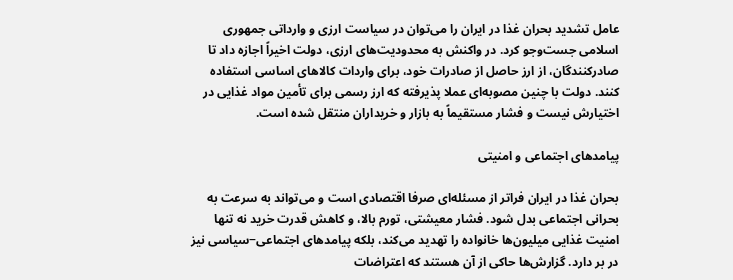عامل تشدید بحران غذا در ایران را می‌توان در سیاست ارزی و وارداتی جمهوری اسلامی جست‌وجو کرد. در واکنش به محدودیت‌های ارزی، دولت اخیراً اجازه داد تا صادرکنندگان، از ارز حاصل از صادرات خود، برای واردات کالاهای اساسی استفاده کنند. دولت با چنین مصوبه‌ای عملا پذیرفته که ارز رسمی برای تأمین مواد غذایی در اختیارش نیست و فشار مستقیماً به بازار و خریداران منتقل شده است.

پیامدهای اجتماعی و امنیتی

بحران غذا در ایران فراتر از مسئله‌ای صرفا اقتصادی است و می‌تواند به سرعت به بحرانی اجتماعی بدل شود. فشار معیشتی، تورم بالا، و کاهش قدرت خرید نه تنها امنیت غذایی میلیون‌ها خانواده را تهدید می‌کند، بلکه پیامدهای اجتماعی−سیاسی نیز در بر دارد. گزارش‌ها حاکی از آن هستند که اعتراضات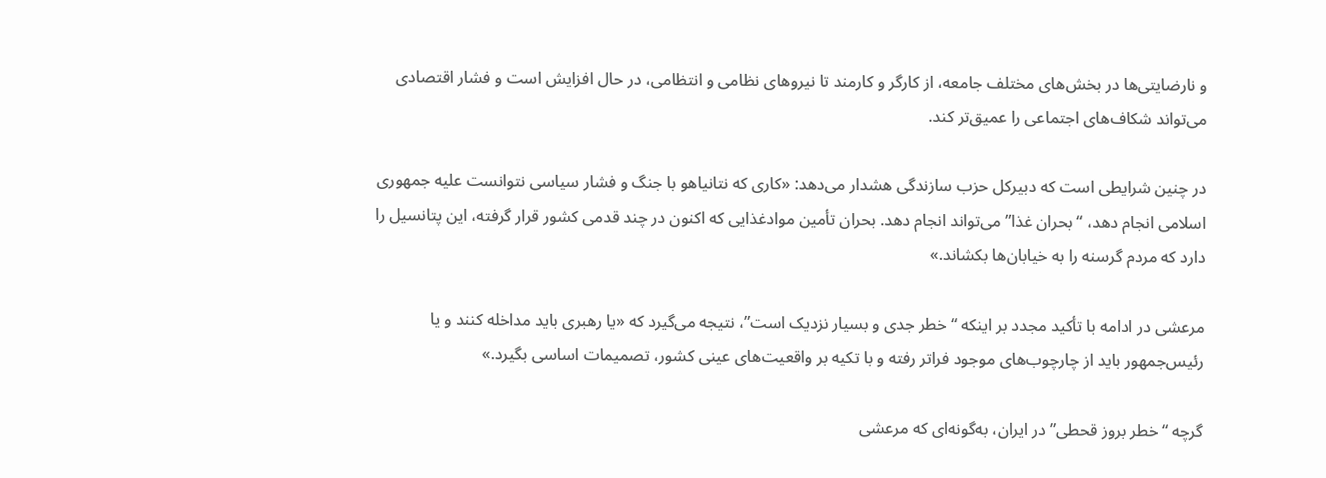و نارضایتی‌ها در بخش‌های مختلف جامعه، از کارگر و کارمند تا نیروهای نظامی و انتظامی، در حال افزایش است و فشار اقتصادی می‌تواند شکاف‌های اجتماعی را عمیق‌تر کند.

در چنین شرایطی است که دبیرکل حزب سازندگی هشدار می‌دهد: «کاری که نتانیاهو با جنگ و فشار سیاسی نتوانست علیه جمهوری اسلامی انجام دهد، “بحران غذا” می‌تواند انجام دهد. بحران تأمین موادغذایی که اکنون در چند قدمی کشور قرار گرفته، این پتانسیل را دارد که مردم گرسنه را به خیابان‌ها بکشاند.»

مرعشی در ادامه با تأکید مجدد بر اینکه “خطر جدی و بسیار نزدیک است”، نتیجه می‌گیرد که «یا رهبری باید مداخله کنند و یا رئیس‌جمهور باید از چارچوب‌های موجود فراتر رفته و با تکیه بر واقعیت‌های عینی کشور، تصمیمات اساسی بگیرد.»

گرچه “خطر بروز قحطی” در ایران، به‌گونه‌ای که مرعشی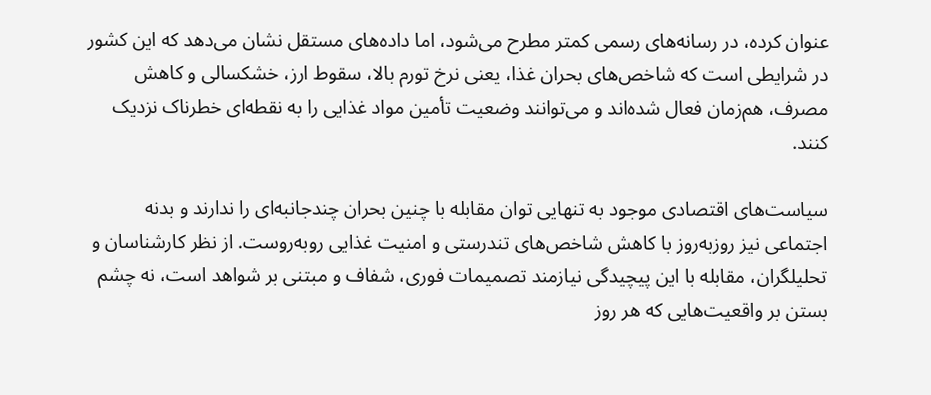عنوان کرده، در رسانه‌های رسمی کمتر مطرح می‌شود، اما داده‌های مستقل نشان می‌دهد که این کشور در شرایطی است که شاخص‌های بحران غذا، یعنی نرخ تورم بالا، سقوط ارز، خشکسالی و کاهش مصرف، هم‌زمان فعال شده‌اند و می‌توانند وضعیت تأمین مواد غذایی را به نقطه‌ای خطرناک نزدیک کنند.

سیاست‌های اقتصادی موجود به تنهایی توان مقابله با چنین بحران چندجانبه‌ای را ندارند و بدنه اجتماعی نیز روزبه‌روز با کاهش شاخص‌های تندرستی و امنیت غذایی روبه‌روست. از نظر کارشناسان و تحلیلگران، مقابله با این پیچیدگی نیازمند تصمیمات فوری، شفاف و مبتنی بر شواهد است، نه چشم بستن بر واقعیت‌هایی که هر روز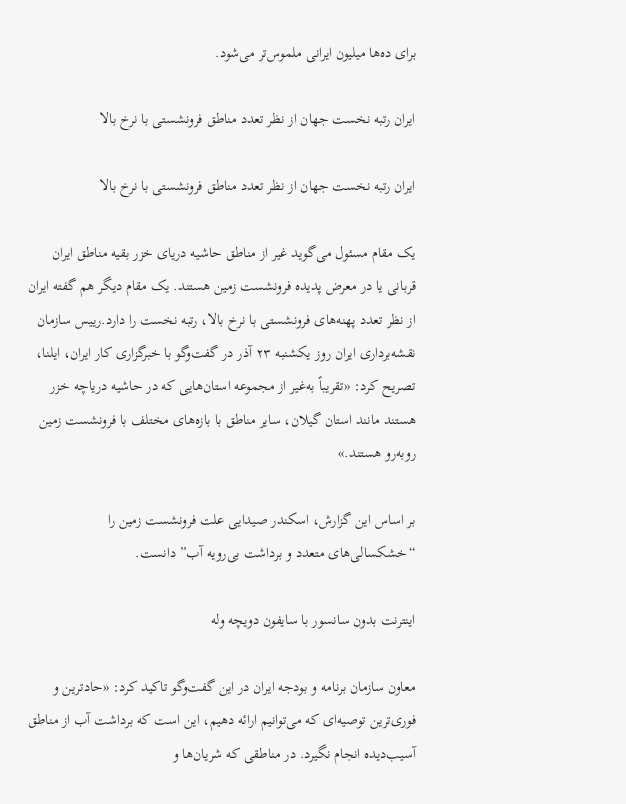برای ده‌ها میلیون ایرانی ملموس‌تر می‌شود.

ایران رتبه نخست جهان از نظر تعدد مناطق فرونشستی با نرخ بالا

ایران رتبه نخست جهان از نظر تعدد مناطق فرونشستی با نرخ بالا

یک مقام مسئول می‌گوید غیر از مناطق حاشیه دریای خزر بقیه مناطق ایران قربانی یا در معرض پدیده فرونشست زمین هستند. یک مقام دیگر هم گفته ایران از نظر تعدد پهنه‌های فرونشستی با نرخ بالا، رتبه نخست را دارد.رییس سازمان نقشه‌برداری ایران روز یکشنبه ۲۳ آذر در گفت‌وگو با خبرگزاری کار ایران، ایلنا، تصریح کرد: «تقریباً به‌غیر از مجموعه استان‌هایی که در حاشیه دریاچه خزر هستند مانند استان گیلان، سایر مناطق با بازه‌های مختلف با فرونشست زمین رو‌به‌رو هستند.»

بر اساس این گزارش، اسکندر صیدایی علت فرونشست زمین را “خشکسالی‌های متعدد و برداشت بی‌رویه آب” دانست.

اینترنت بدون سانسور با سایفون دویچه‌ وله

معاون سازمان برنامه و بودجه ایران در این گفت‌وگو تاکید کرد: «حادترین و فوری‌ترین توصیه‌ای که می‌توانیم ارائه دهیم، این است که برداشت آب از مناطق آسیب‌دیده انجام نگیرد. در مناطقی که شریان‌ها و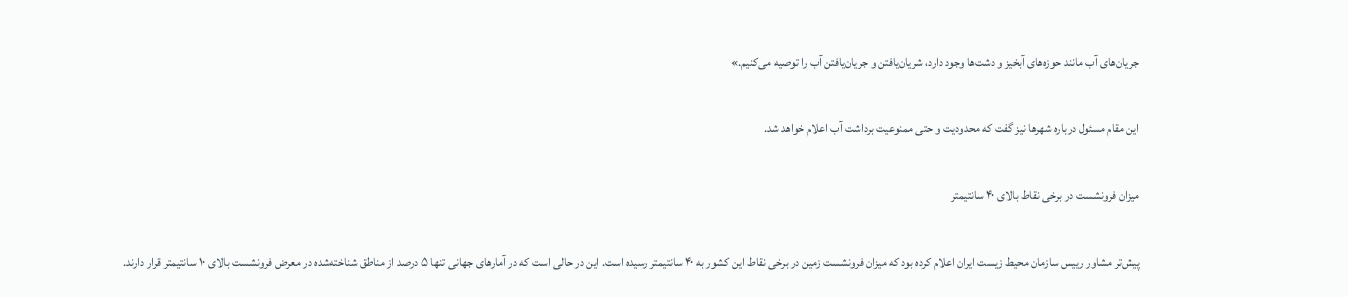جریان‌های آب مانند حوزه‌های آبخیز و دشت‌ها وجود دارد، شریان‌یافتن و جریان‌یافتن آب را توصیه می‌کنیم.»

این مقام مسئول درباره شهرها نیز گفت که محدودیت و حتی ممنوعیت برداشت آب اعلام خواهد شد.

میزان فرونشست در برخی نقاط بالای ۴۰ سانتیمتر

پیش‌تر مشاور رییس سازمان محیط زیست ایران اعلام کرده بود که میزان فرونشست زمین در برخی نقاط این کشور به ۴۰ سانتیمتر رسیده است. این در حالی است که در آمارهای جهانی تنها ۵ درصد از مناطق شناخته‌شده در معرض فرونشست بالای ۱۰ سانتیمتر قرار دارند.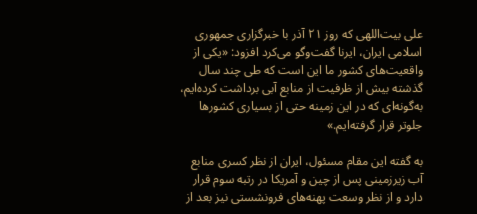علی بیت‌اللهی که روز ۲۱ آذر با خبرگزاری جمهوری اسلامی ایران، ایرنا گفت‌وگو می‌کرد افزود: «یکی از واقعیت‌های کشور ما این است که طی چند سال گذشته بیش از ظرفیت از منابع آبی برداشت کرده‌ایم، به‌گونه‌ای که در این زمینه حتی از بسیاری کشورها جلوتر قرار گرفته‌ایم.»

به گفته این مقام مسئول، ایران از نظر کسری منابع آب زیرزمینی پس از چین و آمریکا در رتبه سوم قرار دارد و از نظر وسعت پهنه‌های فرونشستی نیز بعد از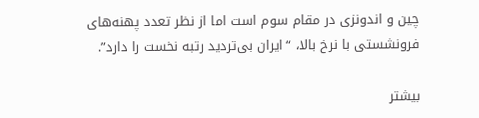چین و اندونزی در مقام سوم است اما از نظر تعدد پهنه‌های فرونشستی با نرخ بالا، “ایران بی‌تردید رتبه نخست را دارد”.

بیشتر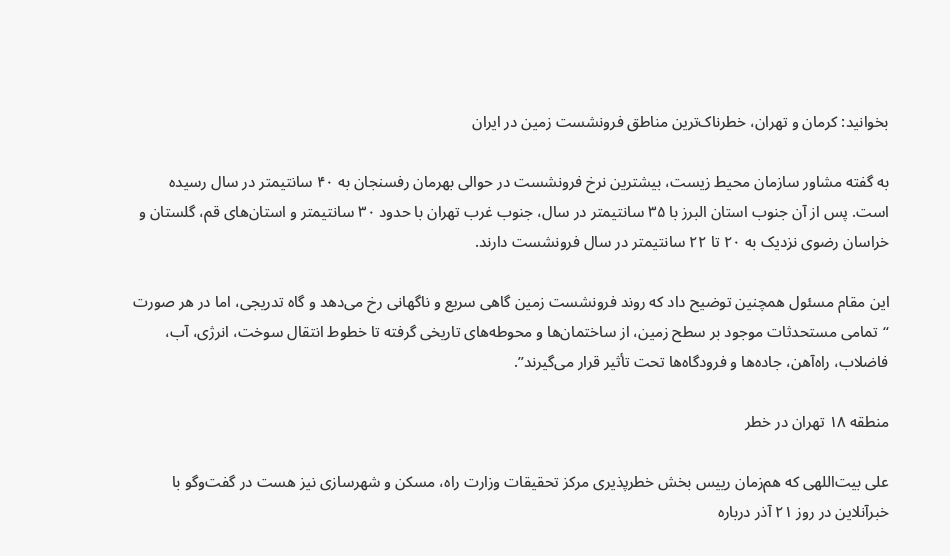بخوانید: کرمان و تهران، خطرناک‌ترین مناطق فرونشست زمین در ایران

به گفته مشاور سازمان محیط زیست، بیشترین نرخ فرونشست در حوالی بهرمان رفسنجان به ۴۰ سانتیمتر در سال رسیده است. پس از آن جنوب استان البرز با ۳۵ سانتیمتر در سال، جنوب غرب تهران با حدود ۳۰ سانتیمتر و استان‌های قم، گلستان و خراسان رضوی نزدیک به ۲۰ تا ۲۲ سانتیمتر در سال فرونشست دارند.

این مقام مسئول همچنین توضیح داد که روند فرونشست زمین گاهی سریع و ناگهانی رخ می‌دهد و گاه تدریجی، اما در هر صورت “تمامی مستحدثات موجود بر سطح زمین، از ساختمان‌ها و محوطه‌های تاریخی گرفته تا خطوط انتقال سوخت، انرژی، آب، فاضلاب، راه‌آهن، جاده‌ها و فرودگاه‌ها تحت تأثیر قرار می‌گیرند”.

منطقه ۱۸ تهران در خطر

علی بیت‌اللهی که هم‌زمان رییس بخش خطرپذیری مرکز تحقیقات وزارت راه، مسکن و شهرسازی نیز هست در گفت‌وگو با خبرآنلاین در روز ۲۱ آذر درباره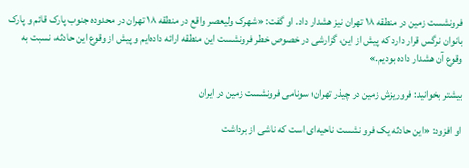فرونشست زمین در منطقه ۱۸ تهران نیز هشدار داد. او گفت: «شهرک ولیعصر واقع در منطقه ۱۸ تهران در محدوده جنوب پارک قائم و پارک بانوان نرگس قرار دارد که پیش از این، گزارشی در خصوص خطر فرونشست این منطقه ارائه داده‌ایم و پیش از وقوع این حادثه، نسبت به وقوع آن هشدار داده بودیم.»

بیشتر بخوانید: فروریزش زمین در چیذر تهران؛ سونامی فرونشست زمین در ایران

او افزود: «این حادثه یک فرو نشست ناحیه‌ای است که ناشی از برداشت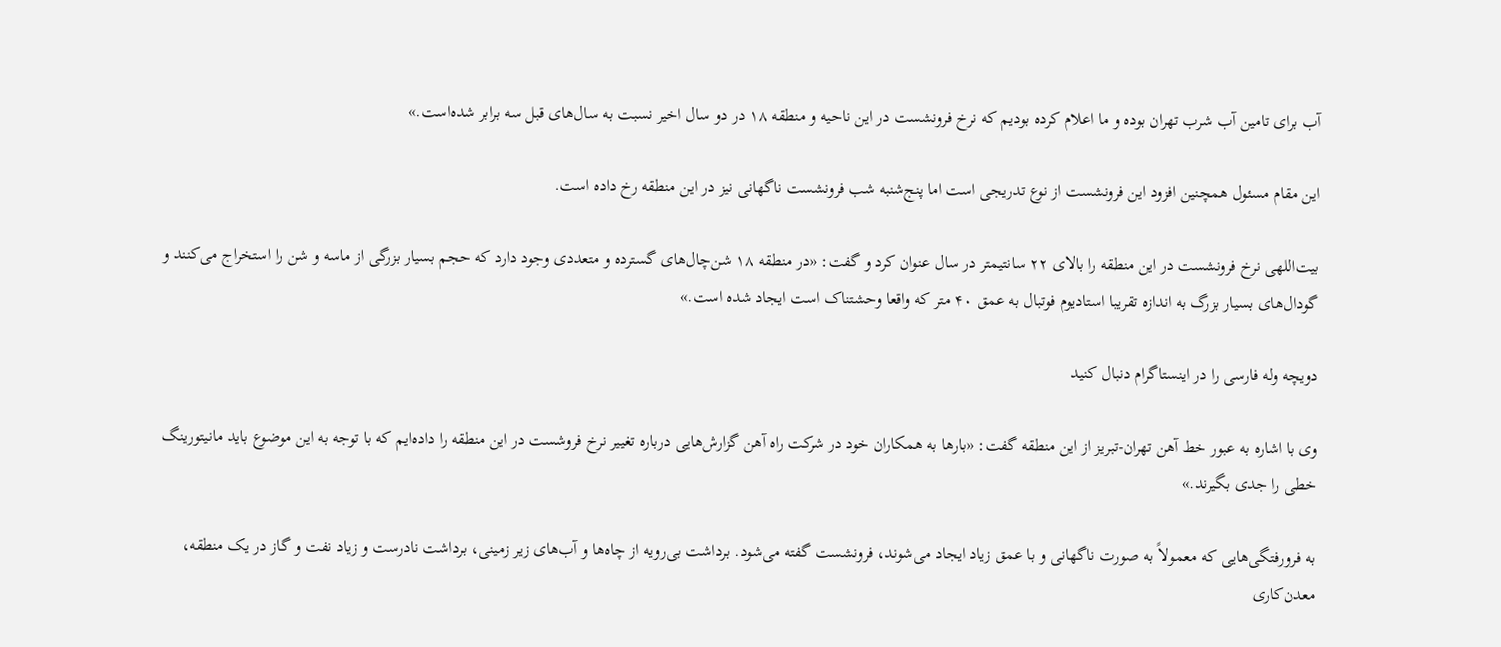آب برای تامین آب شرب تهران بوده و ما اعلام کرده بودیم که نرخ فرونشست در این ناحیه و منطقه ١٨ در دو سال اخیر نسبت به سال‌های قبل سه برابر شده‌است.»

این مقام مسئول همچنین افزود این فرونشست از نوع تدریجی است اما پنج‌شنبه شب فرونشست ناگهانی نیز در این منطقه رخ داده است.

بیت‌اللهی نرخ فرونشست در این منطقه را بالای ۲۲ سانتیمتر در سال عنوان کرد و گفت: «در منطقه ۱۸ شن‌چال‌های گسترده و متعددی وجود دارد که حجم بسیار بزرگی از ماسه و شن را استخراج می‌کنند و گودال‌های بسیار بزرگ به اندازه تقریبا استادیوم فوتبال به عمق ۴۰ متر که واقعا وحشتناک است ایجاد شده‌ است.»

دویچه وله فارسی را در اینستاگرام دنبال کنید

وی با اشاره به عبور خط آهن تهران-تبریز از این منطقه گفت: «بارها به همکاران خود در شرکت راه آهن گزارش‌هایی درباره تغییر نرخ فروشست در این منطقه را داده‌ایم که با توجه به این موضوع باید مانیتورینگ خطی را جدی بگیرند.»

به فرورفتگی‌هایی که معمولاً به صورت ناگهانی و با عمق زیاد ایجاد می‌شوند، فرونشست گفته می‌شود. برداشت بی‌رویه از چاه‌ها و آب‌های زیر زمینی، برداشت نادرست و زیاد نفت و گاز در یک منطقه، معدن‌کاری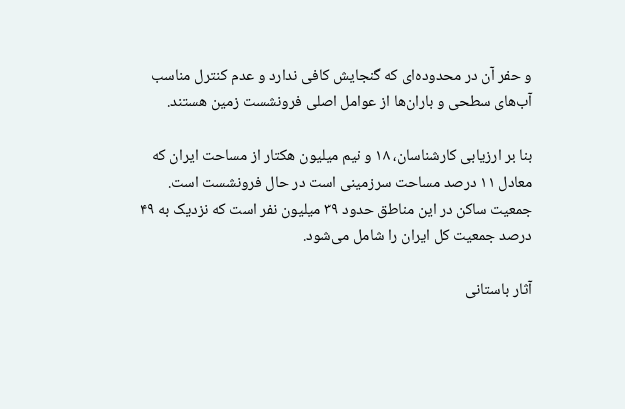و حفر آن در محدوده‌ای که گنجایش کافی ندارد و عدم کنترل مناسب آب‌های سطحی و باران‌ها از عوامل اصلی فرونشست زمین هستند.

بنا بر ارزیابی کارشناسان، ۱۸ و نیم میلیون هکتار از مساحت ایران که معادل ۱۱ درصد مساحت سرزمینی است در حال فرونشست است. جمعیت ساکن در این مناطق حدود ۳۹ میلیون نفر است که نزدیک به ۴۹ درصد جمعیت کل ایران را شامل می‌شود.

آثار باستانی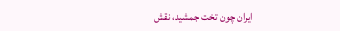ایران چون تخت جمشید، نقش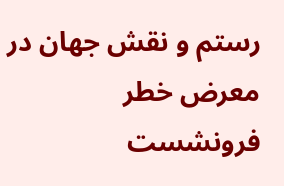رستم و نقش جهان در معرض خطر فرونشست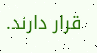قرار دارند.